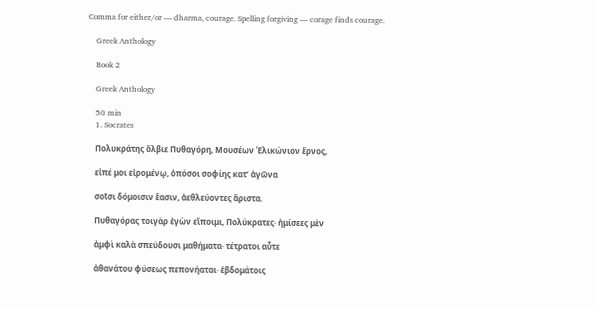Comma for either/or — dharma, courage. Spelling forgiving — corage finds courage.

    Greek Anthology

    Book 2

    Greek Anthology

    50 min
    1. Socrates

    Πολυκράτης ὄλβιε Πυθαγόρη, Μουσέων Ἑλικώνιον ἔρνος,

    εἰπέ μοι εἰρομένῳ, ὁπόσοι σοφίης κατʼ ἀγῶνα

    σοῖσι δόμοισιν ἔασιν, ἀεθλεύοντες ἄριστα.

    Πυθαγόρας τοιγὰρ ἐγὼν εἴποιμι, Πολύκρατες· ἡμίσεες μὲν

    ἀμφὶ καλὰ σπεύδουσι μαθήματα· τέτρατοι αὖτε

    ἀθανάτου φύσεως πεπονήαται· ἑβδομάτοις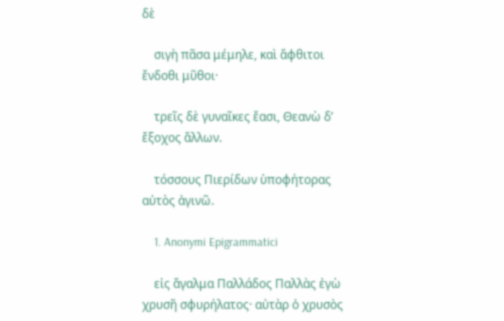δὲ

    σιγὴ πᾶσα μέμηλε, καὶ ἄφθιτοι ἔνδοθι μῦθοι·

    τρεῖς δὲ γυναῖκες ἔασι, Θεανὼ δʼ ἔξοχος ἄλλων.

    τόσσους Πιερίδων ὑποφήτορας αὐτὸς ἀγινῶ.

    1. Anonymi Epigrammatici

    εἰς ἄγαλμα Παλλάδος Παλλὰς ἐγὼ χρυσῆ σφυρήλατος· αὐτὰρ ὁ χρυσὸς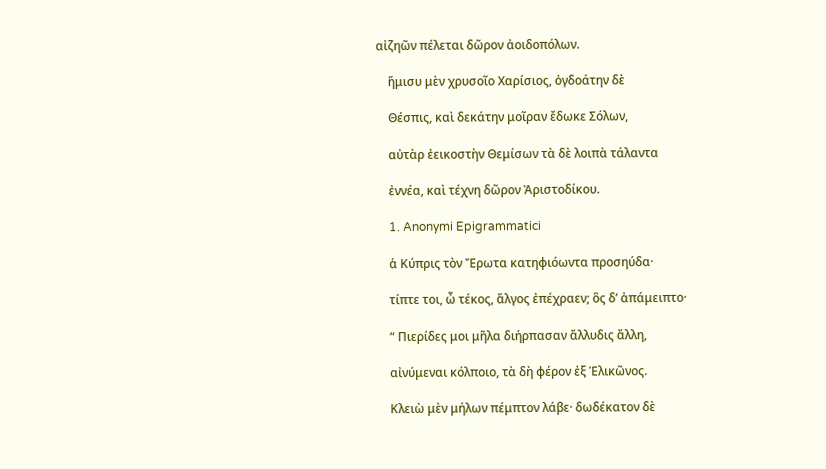αἰζηῶν πέλεται δῶρον ἀοιδοπόλων.

    ἥμισυ μὲν χρυσοῖο Χαρίσιος, ὀγδοάτην δὲ

    Θέσπις, καὶ δεκάτην μοῖραν ἔδωκε Σόλων,

    αὐτὰρ ἐεικοστὴν Θεμίσων τὰ δὲ λοιπὰ τάλαντα

    ἐννέα, καὶ τέχνη δῶρον Ἀριστοδίκου.

    1. Anonymi Epigrammatici

    ἁ Κύπρις τὸν Ἔρωτα κατηφιόωντα προσηύδα·

    τίπτε τοι, ὦ τέκος, ἄλγος ἐπέχραεν; ὃς δʼ ἀπάμειπτο·

    “ Πιερίδες μοι μῆλα διήρπασαν ἄλλυδις ἄλλη,

    αἰνύμεναι κόλποιο, τὰ δὴ φέρον ἐξ Ἑλικῶνος.

    Κλειὼ μὲν μήλων πέμπτον λάβε· δωδέκατον δὲ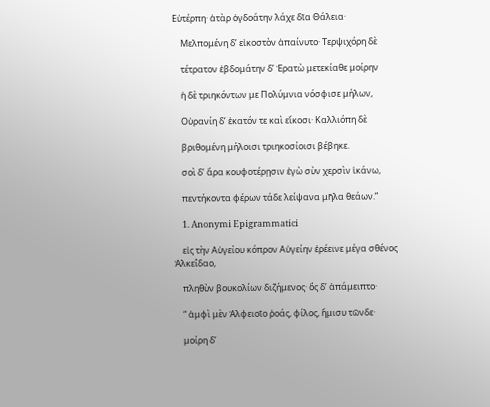Εὐτέρπη· ἀτὰρ ὀγδοάτην λάχε δῖα Θάλεια·

    Μελπομένη δʼ εἰκοστὸν ἀπαίνυτο· Τερψιχόρη δὲ

    τέτρατον ἑβδομάτην δʼ Ἐρατὼ μετεκίαθε μοίρην

    ἡ δὲ τριηκόντων με Πολύμνια νόσφισε μήλων,

    Οὐρανίη δʼ ἑκατόν τε καὶ εἴκοσι· Καλλιόπη δὲ

    βριθομένη μήλοισι τριηκοσίοισι βέβηκε.

    σοὶ δʼ ἄρα κουφοτέρῃσιν ἐγὼ σὺν χερσὶν ἱκάνω,

    πεντήκοντα φέρων τάδε λείψανα μῆλα θεάων.”

    1. Anonymi Epigrammatici

    εἰς τὴν Αὐγείου κόπρον Αὐγείην ἐρέεινε μέγα σθένος Ἀλκεΐδαο,

    πληθὺν βουκολίων διζήμενος· ὃς δʼ ἀπάμειπτο·

    “ ἀμφὶ μὲν Ἀλφειοῖο ῥοάς, φίλος, ἥμισυ τῶνδε·

    μοίρη δʼ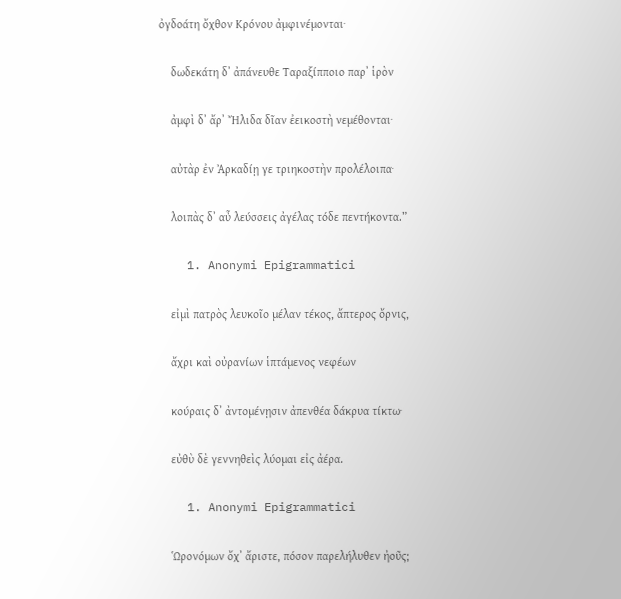ὀγδοάτη ὄχθον Κρόνου ἀμφινέμονται·

    δωδεκάτη δʼ ἀπάνευθε Ταραξίπποιο παρʼ ἱρὸν

    ἀμφὶ δʼ ἄρʼ Ἤλιδα δῖαν ἐεικοστὴ νεμέθονται·

    αὐτὰρ ἐν Ἀρκαδίῃ γε τριηκοστὴν προλέλοιπα·

    λοιπὰς δʼ αὖ λεύσσεις ἀγέλας τόδε πεντήκοντα.”

    1. Anonymi Epigrammatici

    εἰμὶ πατρὸς λευκοῖο μέλαν τέκος, ἄπτερος ὄρνις,

    ἄχρι καὶ οὐρανίων ἱπτάμενος νεφέων

    κούραις δʼ ἀντομένῃσιν ἀπενθέα δάκρυα τίκτω·

    εὐθὺ δὲ γεννηθεὶς λύομαι εἰς ἀέρα.

    1. Anonymi Epigrammatici

    Ὡρονόμων ὄχʼ ἄριστε, πόσον παρελήλυθεν ἠοῦς;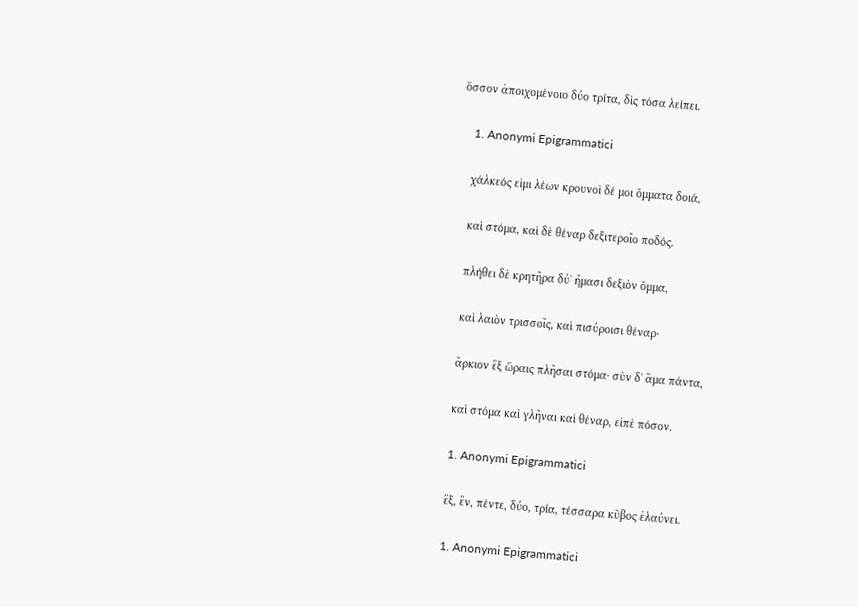ὅσσον ἀποιχομένοιο δύο τρίτα, δὶς τόσα λείπει.

    1. Anonymi Epigrammatici

    χάλκεός εἰμι λέων κρουνοὶ δέ μοι ὄμματα δοιά,

    καὶ στόμα, καὶ δὲ θέναρ δεξιτεροῖο ποδός.

    πλήθει δὲ κρητῆρα δύʼ ἤμασι δεξιὸν ὄμμα,

    καὶ λαιὸν τρισσοῖς, καὶ πισύροισι θέναρ·

    ἄρκιον ἓξ ὥραις πλῆσαι στόμα· σὺν δʼ ἅμα πάντα,

    καὶ στόμα καὶ γλῆναι καὶ θέναρ, εἰπὲ πόσον.

    1. Anonymi Epigrammatici

    ἕξ, ἕν, πέντε, δύο, τρία, τέσσαρα κῦβος ἐλαύνει.

    1. Anonymi Epigrammatici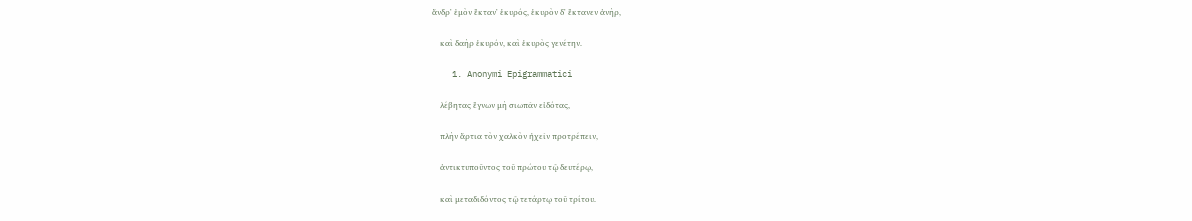ἄνδρʼ ἐμὸν ἔκτανʼ ἑκυρός, ἑκυρὸν δʼ ἔκτανεν ἀνὴρ,

    καὶ δαὴρ ἑκυρόν, καὶ ἑκυρὸς γενέτην.

    1. Anonymi Epigrammatici

    λέβητας ἔγνων μὴ σιωπᾶν εἰδότας,

    πλὴν ἄρτια τὸν χαλκὸν ἠχεῖν προτρέπειν,

    ἀντικτυποῦντος τοῦ πρώτου τῷ δευτέρῳ,

    καὶ μεταδιδόντος τῷ τετάρτῳ τοῦ τρίτου.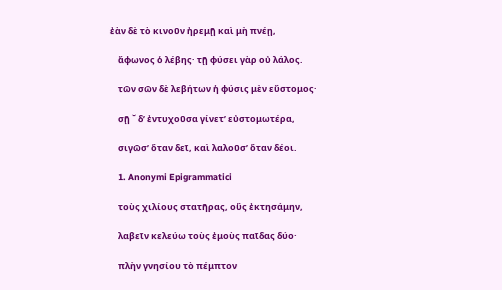ἐὰν δὲ τὸ κινοῦν ἠρεμῇ καὶ μὴ πνέῃ,

    ἄφωνος ὁ λέβης· τῇ φύσει γὰρ οὐ λάλος.

    τῶν σῶν δὲ λεβήτων ἡ φύσις μὲν εὔστομος·

    σῇ ˘ δʼ ἐντυχοῦσα γίνετʼ εὐστομωτέρα,

    σιγῶσ’ ὅταν δεῖ, καὶ λαλοῦσ’ ὅταν δέοι.

    1. Anonymi Epigrammatici

    τοὺς χιλίους στατῆρας, οὓς ἐκτησάμην,

    λαβεῖν κελεύω τοὺς ἐμοὺς παῖδας δύο·

    πλὴν γνησίου τὸ πέμπτον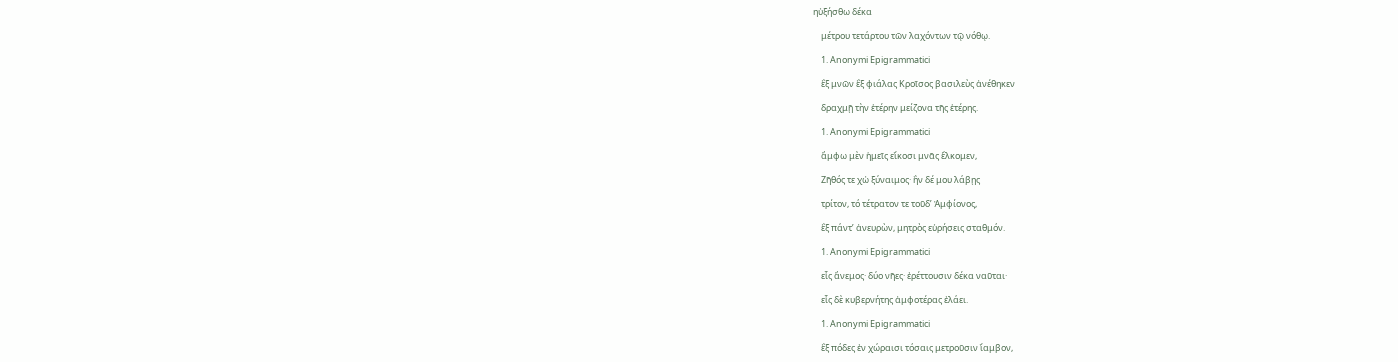ηὐξήσθω δέκα

    μέτρου τετάρτου τῶν λαχόντων τῷ νόθῳ.

    1. Anonymi Epigrammatici

    ἓξ μνῶν ἓξ φιάλας Κροῖσος βασιλεὺς ἀνέθηκεν

    δραχμῇ τὴν ἑτέρην μείζονα τῆς ἑτέρης.

    1. Anonymi Epigrammatici

    ἄμφω μὲν ἡμεῖς εἴκοσι μνᾶς ἕλκομεν,

    Ζῆθός τε χὠ ξύναιμος· ἢν δέ μου λάβῃς

    τρίτον, τό τέτρατον τε τοῦδʼ Ἀμφίονος,

    ἓξ πάντʼ ἀνευρὼν, μητρὸς εὑρήσεις σταθμόν.

    1. Anonymi Epigrammatici

    εἷς ἄνεμος· δύο νῆες· ἐρέττουσιν δέκα ναῦται·

    εἷς δὲ κυβερνήτης ἀμφοτέρας ἐλάει.

    1. Anonymi Epigrammatici

    ἓξ πόδες ἐν χώραισι τόσαις μετροῦσιν ἴαμβον,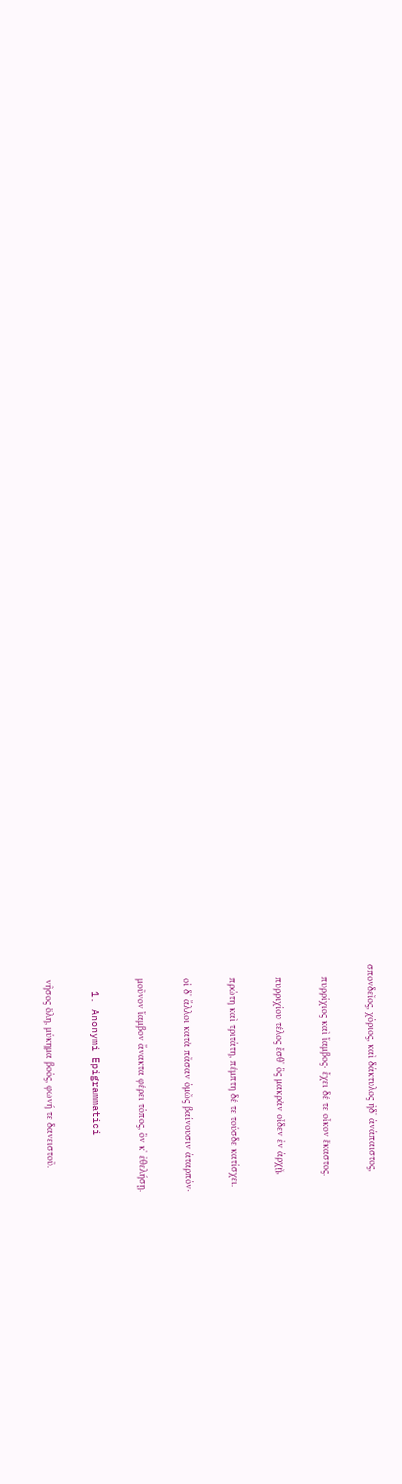σπονδεῖος, χόριος, καὶ δάκτυλος ἠδʼ ἀνάπαιστος,

    πυρρίχιος καὶ ἴαμβος· ἔχει δέ τε οἶκον ἕκαστος.

    πυρριχίου τέλος ἔσθʼ ὃς μακρὰν οἶδεν ἐν ἀρχῇ,

    πρώτη καὶ τριτάτη, πέμπτη δέ τε τούσδε κατίσχει.

    οἱ δʼ ἄλλοι κατὰ πᾶσαν ὁμῶς βαίνουσιν ἀταρπόν·

    μοῦνον ἴαμβον ἄνακτα φέρει τόπος, ὃν κʼ ἐθελήσῃ.

    1. Anonymi Epigrammatici

    νῆσος ὅλη, μύκημα βοός, φωνή τε δανειστοῦ.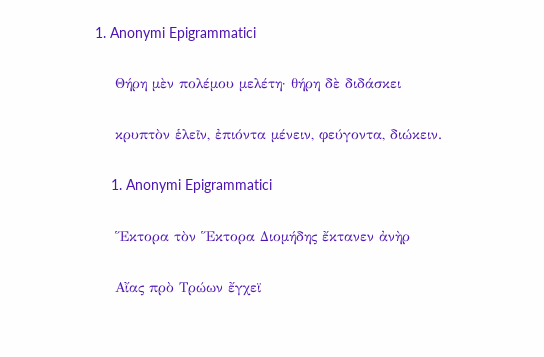1. Anonymi Epigrammatici

    Θήρη μὲν πολέμου μελέτη· θήρη δὲ διδάσκει

    κρυπτὸν ἑλεῖν, ἐπιόντα μένειν, φεύγοντα, διώκειν.

    1. Anonymi Epigrammatici

    Ἕκτορα τὸν Ἕκτορα Διομήδης ἔκτανεν ἀνὴρ

    Αἴας πρὸ Τρώων ἔγχεϊ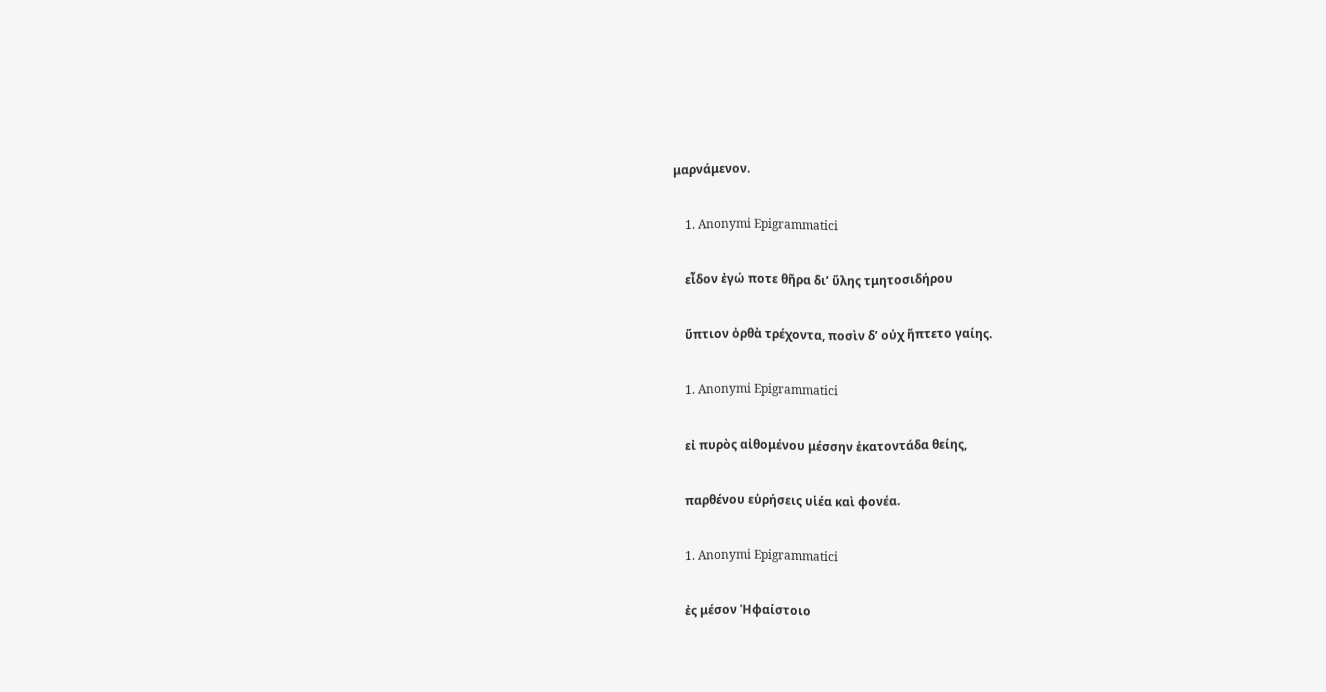μαρνάμενον.

    1. Anonymi Epigrammatici

    εἶδον ἐγώ ποτε θῆρα διʼ ὕλης τμητοσιδήρου

    ὕπτιον ὀρθὰ τρέχοντα, ποσὶν δʼ οὐχ ἥπτετο γαίης.

    1. Anonymi Epigrammatici

    εἰ πυρὸς αἰθομένου μέσσην ἑκατοντάδα θείης,

    παρθένου εὑρήσεις υἱέα καὶ φονέα.

    1. Anonymi Epigrammatici

    ἐς μέσον Ἡφαίστοιο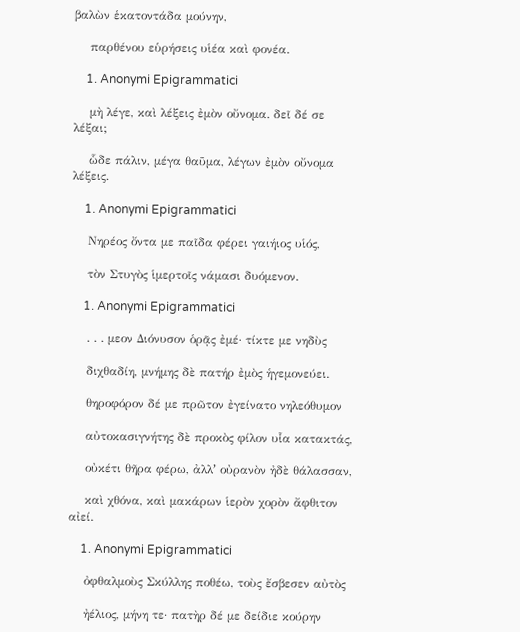βαλὼν ἑκατοντάδα μούνην,

    παρθένου εὑρήσεις υἱέα καὶ φονέα.

    1. Anonymi Epigrammatici

    μὴ λέγε, καὶ λέξεις ἐμὸν οὔνομα. δεῖ δέ σε λέξαι;

    ὧδε πάλιν, μέγα θαῦμα, λέγων ἐμὸν οὔνομα λέξεις.

    1. Anonymi Epigrammatici

    Νηρέος ὄντα με παῖδα φέρει γαιήιος υἱός,

    τὸν Στυγὸς ἱμερτοῖς νάμασι δυόμενον.

    1. Anonymi Epigrammatici

    . . . μεον Διόνυσον ὁρᾷς ἐμέ· τίκτε με νηδὺς

    διχθαδίη, μνήμης δὲ πατήρ ἐμὸς ἡγεμονεύει.

    θηροφόρον δέ με πρῶτον ἐγείνατο νηλεόθυμον

    αὐτοκασιγνήτης δὲ προκὸς φίλον υἷα κατακτάς,

    οὐκέτι θῆρα φέρω, ἀλλʼ οὐρανὸν ἠδὲ θάλασσαν,

    καὶ χθόνα, καὶ μακάρων ἱερὸν χορὸν ἄφθιτον αἰεί.

    1. Anonymi Epigrammatici

    ὀφθαλμοὺς Σκύλλης ποθέω, τοὺς ἔσβεσεν αὐτὸς

    ἠέλιος, μήνη τε· πατὴρ δέ με δείδιε κούρην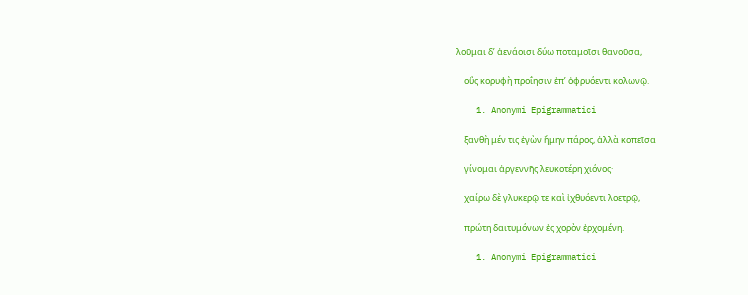λοῦμαι δʼ ἀενάοισι δύω ποταμοῖσι θανοῦσα,

    οὓς κορυφὴ προΐησιν ἐπʼ ὀφρυόεντι κολωνῷ.

    1. Anonymi Epigrammatici

    ξανθὴ μέν τις ἐγὼν ἤμην πάρος, ἀλλὰ κοπεῖσα

    γίνομαι ἀργεννῆς λευκοτέρη χιόνος·

    χαίρω δὲ γλυκερῷ τε καὶ ἰχθυόεντι λοετρῷ,

    πρώτη δαιτυμόνων ἐς χορὸν ἐρχομένη.

    1. Anonymi Epigrammatici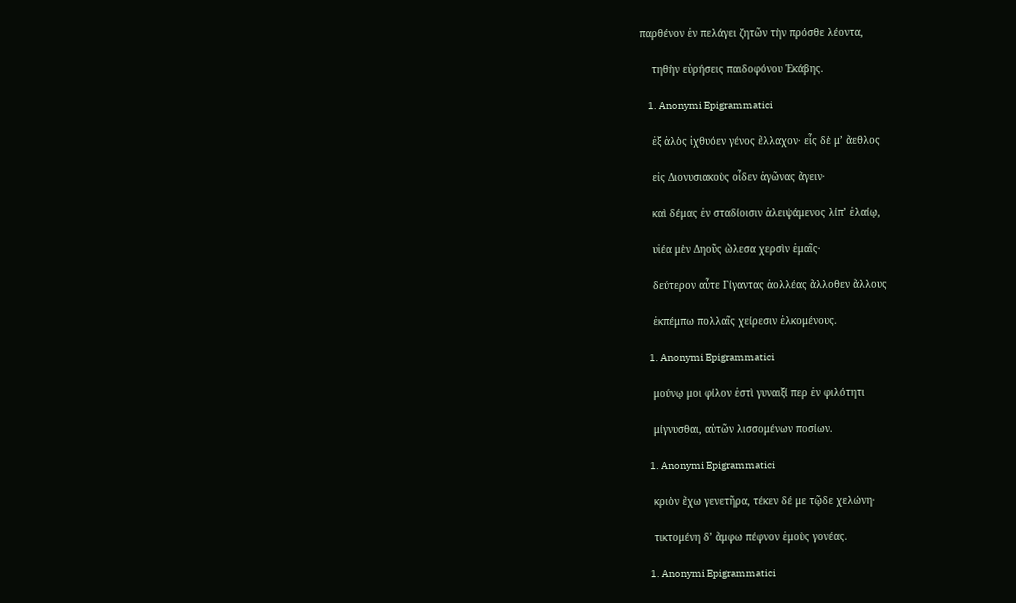παρθένον ἐν πελάγει ζητῶν τὴν πρόσθε λέοντα,

    τηθὴν εὑρήσεις παιδοφόνου Ἑκάβης.

    1. Anonymi Epigrammatici

    ἐξ ἁλὸς ἰχθυόεν γένος ἔλλαχον· εἷς δὲ μʼ ἄεθλος

    εἰς Διονυσιακοὺς οἶδεν ἀγῶνας ἄγειν·

    καὶ δέμας ἐν σταδίοισιν ἀλειψάμενος λίπʼ ἐλαίῳ,

    υἱέα μὲν Δηοῦς ὤλεσα χερσὶν ἐμαῖς·

    δεύτερον αὖτε Γίγαντας ἀολλέας ἄλλοθεν ἄλλους

    ἐκπέμπω πολλαῖς χείρεσιν ἑλκομένους.

    1. Anonymi Epigrammatici

    μούνῳ μοι φίλον ἐστὶ γυναιξί περ ἐν φιλότητι

    μίγνυσθαι, αὐτῶν λισσομένων ποσίων.

    1. Anonymi Epigrammatici

    κριὸν ἔχω γενετῆρα, τέκεν δέ με τῷδε χελώνη·

    τικτομένη δʼ ἄμφω πέφνον ἐμοὺς γονέας.

    1. Anonymi Epigrammatici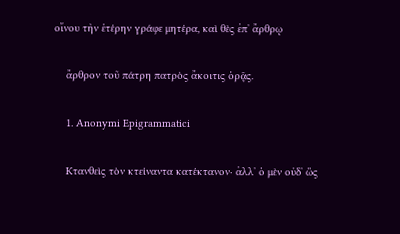οἴνου τὴν ἑτέρην γράφε μητέρα, καὶ θὲς ἐπʼ ἄρθρῳ

    ἄρθρον τοῦ πάτρη πατρὸς ἄκοιτις ὁρᾷς.

    1. Anonymi Epigrammatici

    Κτανθεὶς τὸν κτείναντα κατέκτανον· ἀλλʼ ὁ μὲν οὐδʼ ὣς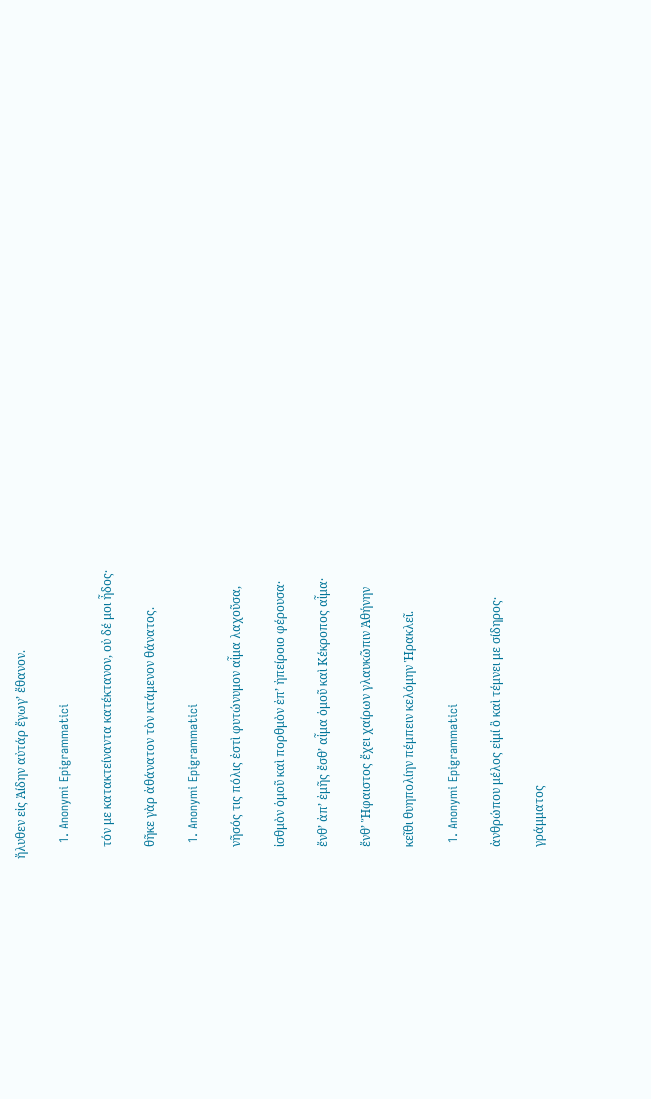ἤλυθεν εἰς Ἀίδην αὐτάρ ἔγωγʼ ἔθανον.

    1. Anonymi Epigrammatici

    τόν με κατακτείναντα κατέκτανον, οὐ δέ μοι ἦδος·

    θῆκε γὰρ ἀθάνατον τὸν κτάμενον θάνατος.

    1. Anonymi Epigrammatici

    νῆσός τις πόλις ἐστὶ φυτώνυμον αἷμα λαχοῦσα,

    ἰσθμὸν ὁμοῦ καὶ πορθμὸν ἐπʼ ἠπείροιο φέρουσα·

    ἔνθʼ ἀπʼ ἐμῆς ἔσθʼ αἷμα ὁμοῦ καὶ Κέκροπος αἷμα·

    ἔνθʼ Ἥφαιστος ἔχει χαίρων γλαυκῶπιν Ἀθήνην

    κεῖθι θυηπολίην πέμπειν κελόμην Ἡρακλεῖ.

    1. Anonymi Epigrammatici

    ἀνθρώπου μέλος εἰμί ὃ καὶ τέμνει με σίδηρος·

    γράμματος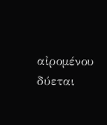αἰρομένου δύεται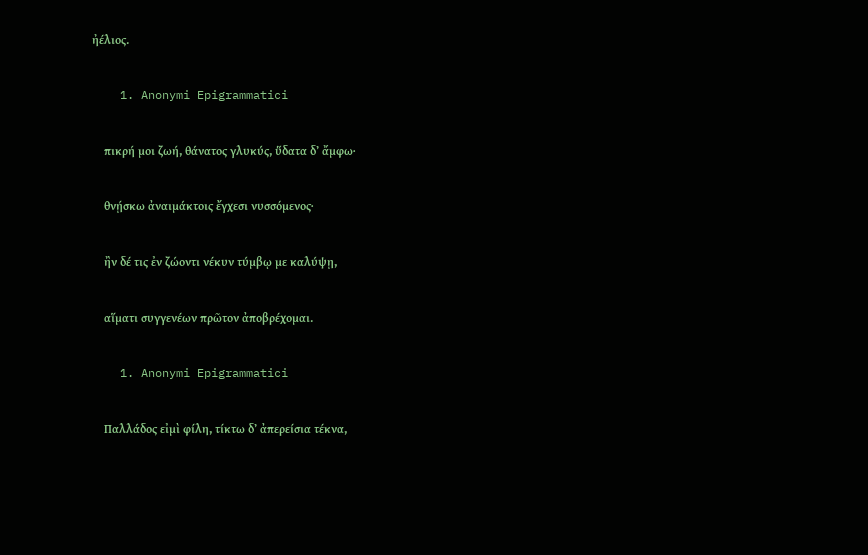ἠέλιος.

    1. Anonymi Epigrammatici

    πικρή μοι ζωή, θάνατος γλυκύς, ὕδατα δʼ ἄμφω·

    θνῄσκω ἀναιμάκτοις ἔγχεσι νυσσόμενος·

    ἢν δέ τις ἐν ζώοντι νέκυν τύμβῳ με καλύψῃ,

    αἵματι συγγενέων πρῶτον ἀποβρέχομαι.

    1. Anonymi Epigrammatici

    Παλλάδος εἰμὶ φίλη, τίκτω δʼ ἀπερείσια τέκνα,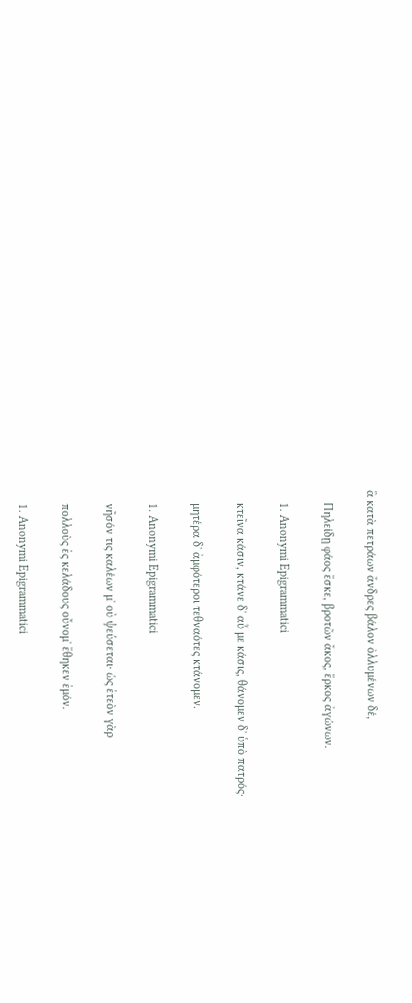ἃ κατὰ πετράων ἄνδρες βάλον ὀλλυμένων δέ,

    Πηλείδῃ φάος ἔσκε, βροτῶν ἄκος, ἕρκος ἀγώνων.

    1. Anonymi Epigrammatici

    κτεῖνα κάσιν, κτάνε δʼ αὖ με κάσις, θάνομεν δʼ ὑπὸ πατρός·

    μητέρα δʼ ἀμφότεροι τεθναότες κτάνομεν.

    1. Anonymi Epigrammatici

    νῆσόν τις καλέων μʼ οὐ ψεύσεται· ὡς ἐτεὸν γὰρ

    πολλοὺς ἐς κελάδους οὔνομʼ ἔθηκεν ἐμόν.

    1. Anonymi Epigrammatici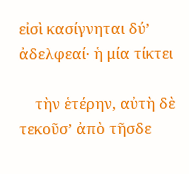εἰσὶ κασίγνηται δύʼ ἀδελφεαί· ἡ μία τίκτει

    τὴν ἑτέρην, αὐτὴ δὲ τεκοῦσ’ ἀπὸ τῆσδε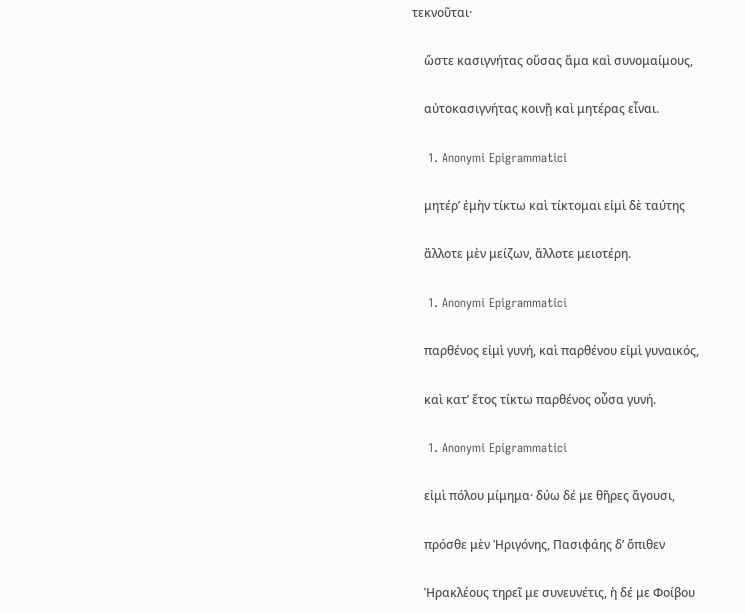τεκνοῦται·

    ὥστε κασιγνήτας οὔσας ἅμα καὶ συνομαίμους,

    αὐτοκασιγνήτας κοινῇ καὶ μητέρας εἶναι.

    1. Anonymi Epigrammatici

    μητέρʼ ἐμὴν τίκτω καὶ τίκτομαι εἰμὶ δὲ ταύτης

    ἄλλοτε μὲν μείζων, ἄλλοτε μειοτέρη.

    1. Anonymi Epigrammatici

    παρθένος εἰμὶ γυνή, καὶ παρθένου εἰμὶ γυναικός,

    καὶ κατʼ ἔτος τίκτω παρθένος οὖσα γυνή.

    1. Anonymi Epigrammatici

    εἰμὶ πόλου μίμημα· δύω δέ με θῆρες ἄγουσι,

    πρόσθε μὲν Ἠριγόνης, Πασιφάης δʼ ὄπιθεν

    Ἡρακλέους τηρεῖ με συνευνέτις, ἡ δέ με Φοίβου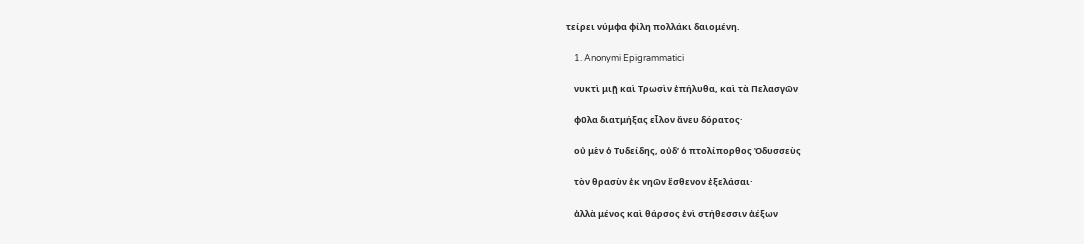τείρει νύμφα φίλη πολλάκι δαιομένη.

    1. Anonymi Epigrammatici

    νυκτὶ μιῇ καὶ Τρωσὶν ἐπήλυθα, καὶ τὰ Πελασγῶν

    φῦλα διατμήξας εἷλον ἄνευ δόρατος·

    οὐ μὲν ὁ Τυδείδης, οὐδʼ ὁ πτολίπορθος Ὀδυσσεὺς

    τὸν θρασὺν ἐκ νηῶν ἔσθενον ἐξελάσαι·

    ἀλλὰ μένος καὶ θάρσος ἐνὶ στήθεσσιν ἀέξων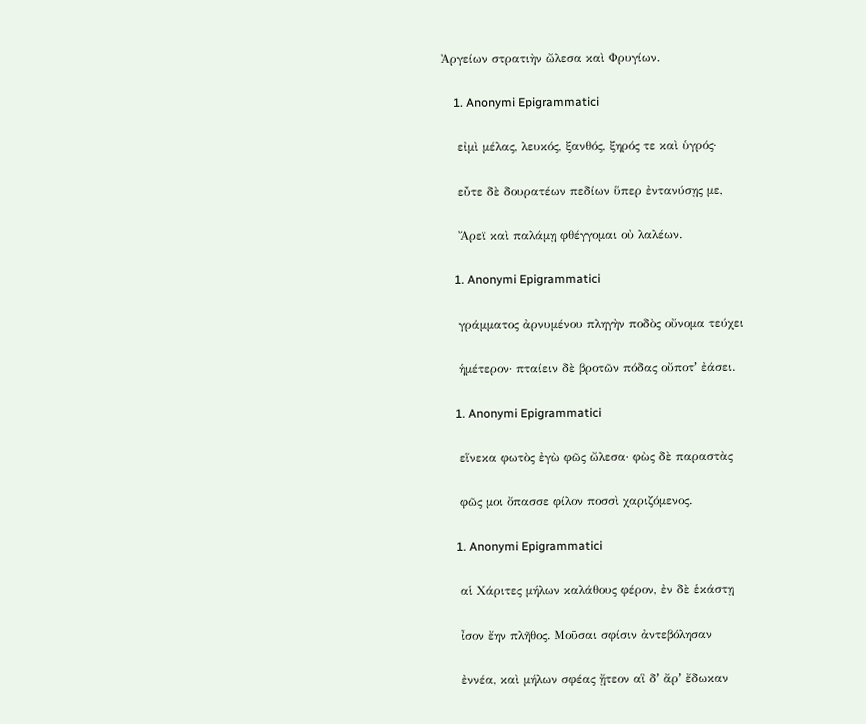Ἀργείων στρατιὴν ὤλεσα καὶ Φρυγίων.

    1. Anonymi Epigrammatici

    εἰμὶ μέλας, λευκός, ξανθός, ξηρός τε καὶ ὑγρός·

    εὖτε δὲ δουρατέων πεδίων ὕπερ ἐντανύσῃς με,

    Ἄρεϊ καὶ παλάμῃ φθέγγομαι οὐ λαλέων.

    1. Anonymi Epigrammatici

    γράμματος ἀρνυμένου πληγὴν ποδὸς οὔνομα τεύχει

    ἡμέτερον· πταίειν δὲ βροτῶν πόδας οὔποτʼ ἐάσει.

    1. Anonymi Epigrammatici

    εἵνεκα φωτὸς ἐγὼ φῶς ὤλεσα· φὼς δὲ παραστὰς

    φῶς μοι ὄπασσε φίλον ποσσὶ χαριζόμενος.

    1. Anonymi Epigrammatici

    αἱ Χάριτες μήλων καλάθους φέρον, ἐν δὲ ἑκάστῃ

    ἶσον ἔην πλῆθος. Μοῦσαι σφίσιν ἀντεβόλησαν

    ἐννέα, καὶ μήλων σφέας ᾔτεον αἳ δʼ ἄρʼ ἔδωκαν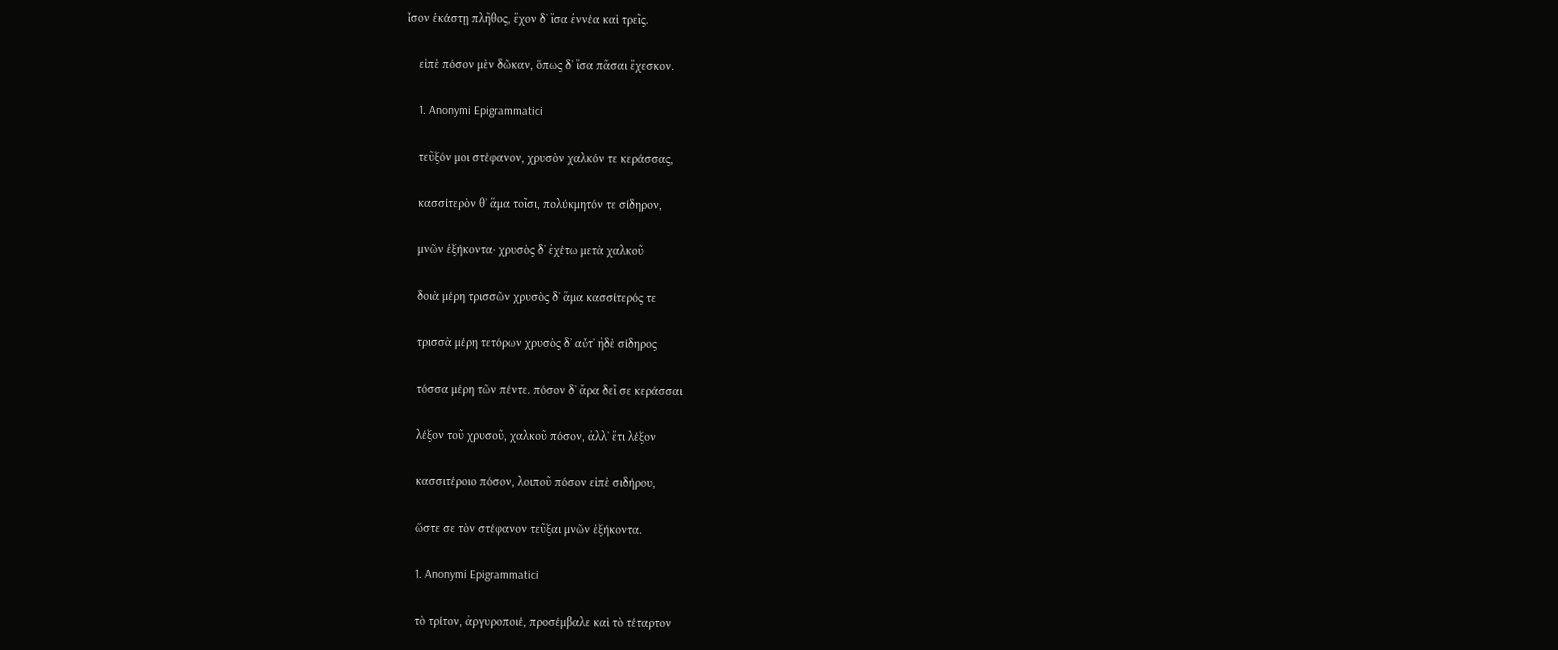ἶσον ἑκάστῃ πλῆθος, ἔχον δʼ ἴσα ἐννέα καὶ τρεῖς.

    εἰπὲ πόσον μὲν δῶκαν, ὅπως δʼ ἴσα πᾶσαι ἔχεσκον.

    1. Anonymi Epigrammatici

    τεῦξόν μοι στέφανον, χρυσὸν χαλκόν τε κεράσσας,

    κασσίτερὸν θʼ ἅμα τοῖσι, πολύκμητόν τε σίδηρον,

    μνῶν ἑξήκοντα· χρυσὸς δʼ ἐχέτω μετὰ χαλκοῦ

    δοιὰ μέρη τρισσῶν χρυσὸς δʼ ἅμα κασσίτερός τε

    τρισσὰ μέρη τετόρων χρυσὸς δʼ αὖτʼ ἠδὲ σίδηρος

    τόσσα μέρη τῶν πέντε. πόσον δʼ ἄρα δεῖ σε κεράσσαι

    λέξον τοῦ χρυσοῦ, χαλκοῦ πόσον, ἀλλʼ ἔτι λέξον

    κασσιτέροιο πόσον, λοιποῦ πόσον εἰπὲ σιδήρου,

    ὥστε σε τὸν στέφανον τεῦξαι μνῶν ἑξήκοντα.

    1. Anonymi Epigrammatici

    τὸ τρίτον, ἀργυροποιέ, προσέμβαλε καὶ τὸ τέταρτον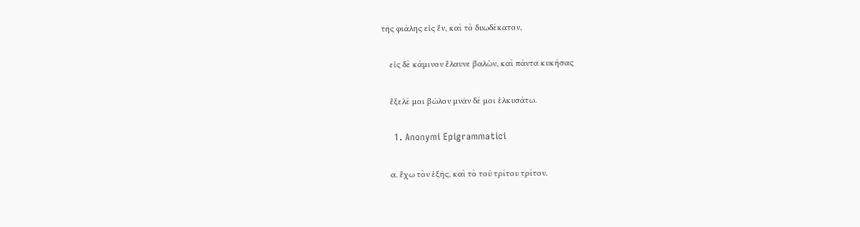τῆς φιάλης εἰς ἕν, καὶ τὸ δυωδέκατον,

    εἰς δὲ κάμινον ἔλαυνε βαλὼν, καὶ πάντα κυκήσας

    ἔξελέ μοι βῶλον μνᾶν δέ μοι ἑλκυσάτω.

    1. Anonymi Epigrammatici

    α. ἔχω τὸν ἑξῆς, καὶ τὸ τοῦ τρίτου τρίτον.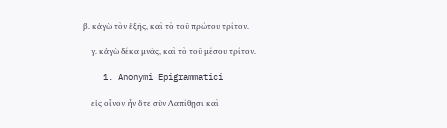β. κἀγὼ τὸν ἑξῆς, καὶ τὸ τοῦ πρώτου τρίτον.

    γ. κἀγὼ δέκα μνᾶς, καὶ τὸ τοῦ μέσου τρίτον.

    1. Anonymi Epigrammatici

    εἰς οἶνον ἦν ὅτε σὺν Λαπίθῃσι καὶ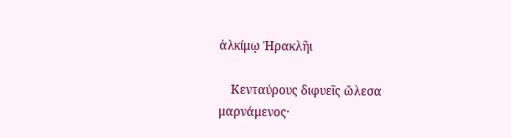ἀλκίμῳ Ἡρακλῆι

    Κενταύρους διφυεῖς ὤλεσα μαρνάμενος·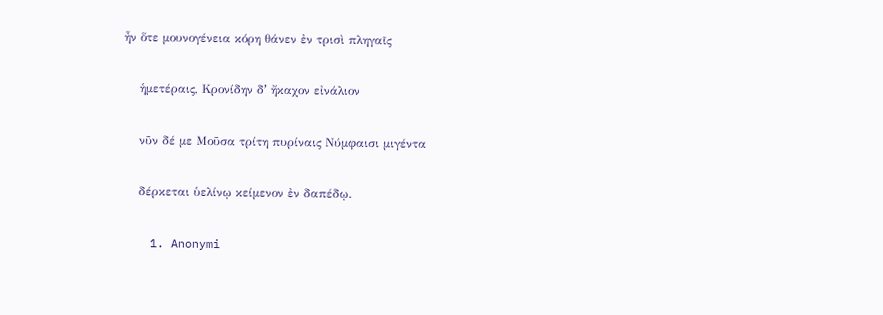ἦν ὅτε μουνογένεια κόρη θάνεν ἐν τρισὶ πληγαῖς

    ἡμετέραις, Κρονίδην δʼ ἤκαχον εἰνάλιον

    νῦν δέ με Μοῦσα τρίτη πυρίναις Νύμφαισι μιγέντα

    δέρκεται ὑελίνῳ κείμενον ἐν δαπέδῳ.

    1. Anonymi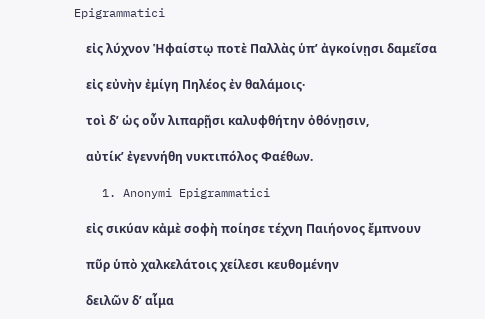Epigrammatici

    εἰς λύχνον Ἡφαίστῳ ποτὲ Παλλὰς ὑπʼ ἀγκοίνῃσι δαμεῖσα

    εἰς εὐνὴν ἐμίγη Πηλέος ἐν θαλάμοις·

    τοὶ δʼ ὡς οὖν λιπαρῇσι καλυφθήτην ὀθόνῃσιν,

    αὐτίκʼ ἐγεννήθη νυκτιπόλος Φαέθων.

    1. Anonymi Epigrammatici

    εἰς σικύαν κἀμὲ σοφὴ ποίησε τέχνη Παιήονος ἔμπνουν

    πῦρ ὑπὸ χαλκελάτοις χείλεσι κευθομένην

    δειλῶν δʼ αἷμα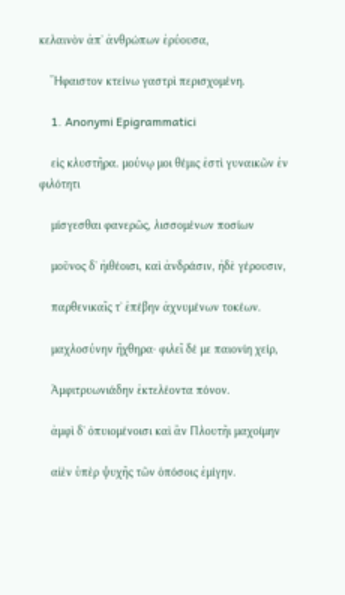κελαινὸν ἀπʼ ἀνθρώπων ἐρύουσα,

    Ἥφαιστον κτείνω γαστρὶ περισχομένη.

    1. Anonymi Epigrammatici

    εἰς κλυστῆρα. μούνῳ μοι θέμις ἐστὶ γυναικῶν ἐν φιλότητι

    μίσγεσθαι φανερῶς, λισσομένων ποσίων

    μοῦνος δʼ ἠιθέοισι, καὶ ἀνδράσιν, ἠδὲ γέρουσιν,

    παρθενικαῖς τʼ ἐπέβην ἀχνυμένων τοκέων.

    μαχλοσύνην ἤχθηρα· φιλεῖ δέ με παιονίη χείρ,

    Ἀμφιτρυωνιάδην ἐκτελέοντα πόνον.

    ἀμφὶ δʼ ὀπυιομένοισι καὶ ἂν Πλουτῆι μαχοίμην

    αἰὲν ὑπὲρ ψυχῆς τῶν ὁπόσοις ἐμίγην.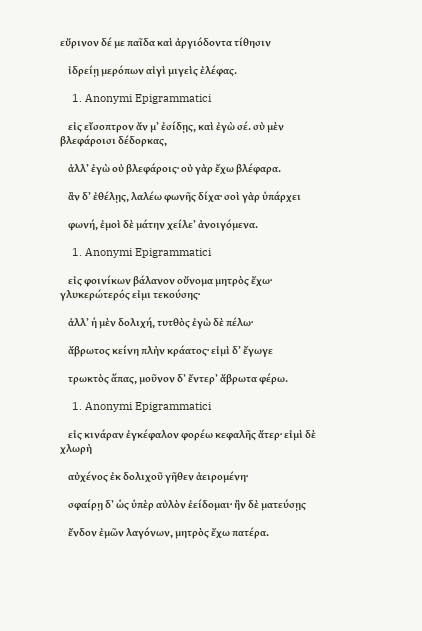εὔρινον δέ με παῖδα καὶ ἀργιόδοντα τίθησιν

    ἰδρείῃ μερόπων αἰγὶ μιγεὶς ἐλέφας.

    1. Anonymi Epigrammatici

    εἰς εἴσοπτρον ἄν μʼ ἐσίδῃς, καὶ ἐγὼ σέ. σὺ μὲν βλεφάροισι δέδορκας,

    ἀλλʼ ἐγὼ οὐ βλεφάροις· οὐ γὰρ ἔχω βλέφαρα.

    ἂν δʼ ἐθέλῃς, λαλέω φωνῆς δίχα· σοὶ γὰρ ὑπάρχει

    φωνή, ἐμοὶ δὲ μάτην χείλεʼ ἀνοιγόμενα.

    1. Anonymi Epigrammatici

    εἰς φοινίκων βάλανον οὔνομα μητρὸς ἔχω· γλυκερώτερός εἰμι τεκούσης·

    ἀλλʼ ἡ μὲν δολιχή, τυτθὸς ἐγὼ δὲ πέλω·

    ἄβρωτος κείνη πλὴν κράατος· εἰμὶ δʼ ἔγωγε

    τρωκτὸς ἅπας, μοῦνον δʼ ἔντερʼ ἄβρωτα φέρω.

    1. Anonymi Epigrammatici

    εἰς κινάραν ἐγκέφαλον φορέω κεφαλῆς ἄτερ· εἰμὶ δὲ χλωρὴ

    αὐχένος ἐκ δολιχοῦ γῆθεν ἀειρομένη·

    σφαίρῃ δʼ ὡς ὑπὲρ αὐλὸν ἐείδομαι· ἢν δὲ ματεύσῃς

    ἔνδον ἐμῶν λαγόνων, μητρὸς ἔχω πατέρα.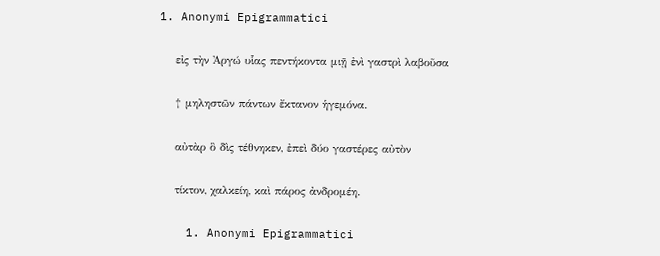1. Anonymi Epigrammatici

    εἰς τὴν Ἀργώ υἷας πεντήκοντα μιῇ ἐνὶ γαστρὶ λαβοῦσα

    † μηληστῶν πάντων ἔκτανον ἡγεμόνα.

    αὐτὰρ ὃ δὶς τέθνηκεν, ἐπεὶ δύο γαστέρες αὐτὸν

    τίκτον, χαλκείη, καὶ πάρος ἀνδρομέη.

    1. Anonymi Epigrammatici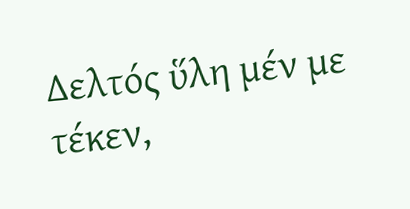Δελτός ὕλη μέν με τέκεν,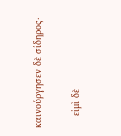καινούργησεν δὲ σίδηρος·

    εἰμὶ δὲ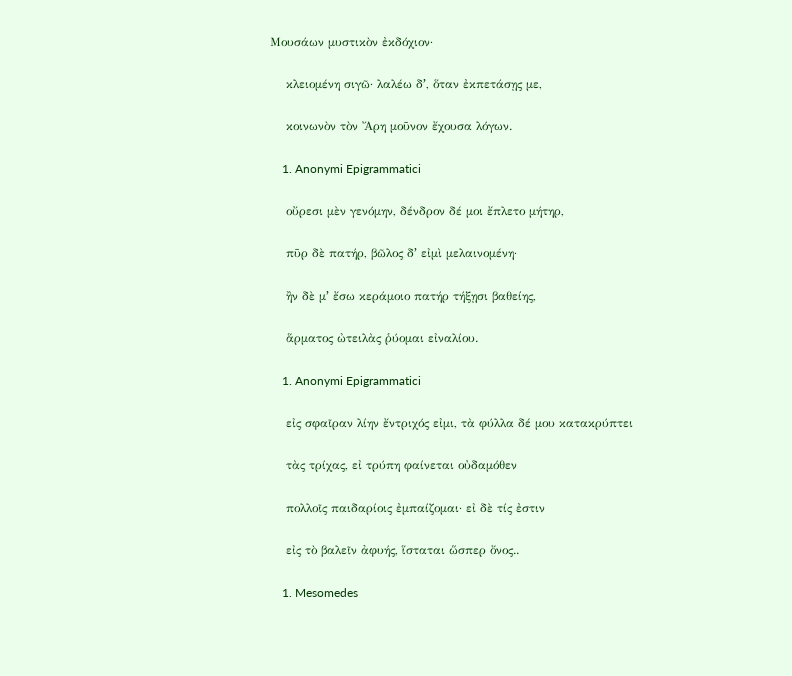Μουσάων μυστικὸν ἐκδόχιον·

    κλειομένη σιγῶ· λαλέω δʼ, ὅταν ἐκπετάσῃς με,

    κοινωνὸν τὸν Ἄρη μοῦνον ἔχουσα λόγων.

    1. Anonymi Epigrammatici

    οὔρεσι μὲν γενόμην, δένδρον δέ μοι ἔπλετο μήτηρ,

    πῦρ δὲ πατήρ, βῶλος δʼ εἰμὶ μελαινομένη·

    ἢν δὲ μʼ ἔσω κεράμοιο πατήρ τήξῃσι βαθείης,

    ἅρματος ὠτειλὰς ῥύομαι εἰναλίου.

    1. Anonymi Epigrammatici

    εἰς σφαῖραν λίην ἔντριχός εἰμι, τὰ φύλλα δέ μου κατακρύπτει

    τὰς τρίχας, εἰ τρύπη φαίνεται οὐδαμόθεν

    πολλοῖς παιδαρίοις ἐμπαίζομαι· εἰ δὲ τίς ἐστιν

    εἰς τὸ βαλεῖν ἀφυής, ἵσταται ὥσπερ ὄνος..

    1. Mesomedes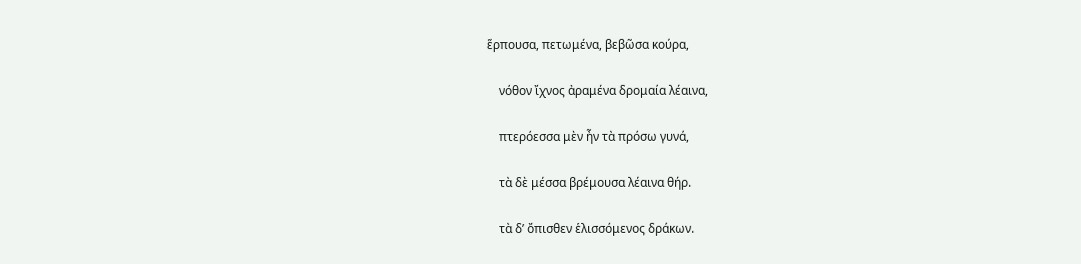ἕρπουσα, πετωμένα, βεβῶσα κούρα,

    νόθον ἴχνος ἀραμένα δρομαία λέαινα,

    πτερόεσσα μὲν ἦν τὰ πρόσω γυνά,

    τὰ δὲ μέσσα βρέμουσα λέαινα θήρ.

    τὰ δʼ ὄπισθεν ἑλισσόμενος δράκων.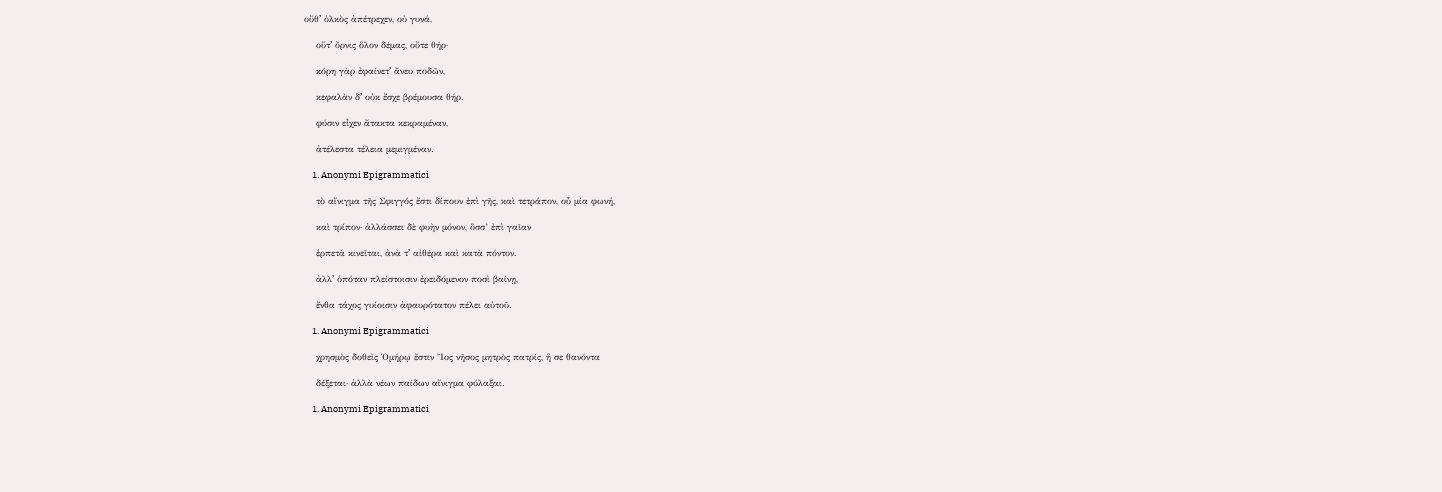οὔθʼ ὁλκὸς ἀπέτρεχεν, οὐ γυνά,

    οὔτʼ ὄρνις ὅλον δέμας, οὔτε θήρ·

    κόρη γὰρ ἐφαίνετʼ ἄνευ ποδῶν,

    κεφαλὰν δʼ οὐκ ἔσχε βρέμουσα θήρ.

    φύσιν εἶχεν ἄτακτα κεκραμέναν,

    ἀτέλεστα τέλεια μεμιγμέναν.

    1. Anonymi Epigrammatici

    τὸ αἴνιγμα τῆς Σφιγγός ἔστι δίπουν ἐπὶ γῆς, καὶ τετράπον, οὗ μία φωνή,

    καὶ τρίπον· ἀλλάσσει δὲ φυὴν μόνον, ὅσσ’ ἐπὶ γαῖαν

    ἑρπετὰ κινεῖται, ἀνὰ τʼ αἰθέρα καὶ κατὰ πόντον.

    ἀλλʼ ὁπόταν πλείστοισιν ἐρειδόμενον ποσὶ βαίνῃ,

    ἔνθα τάχος γυίοισιν ἀφαυρότατον πέλει αὐτοῦ.

    1. Anonymi Epigrammatici

    χρησμὸς δοθεὶς Ὁμήρῳ ἔστιν Ἴος νῆσος μητρὸς πατρίς, ἥ σε θανόντα

    δέξεται· ἀλλὰ νέων παίδων αἴνιγμα φύλαξαι.

    1. Anonymi Epigrammatici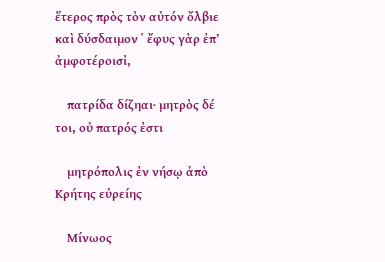ἕτερος πρὸς τὸν αὐτόν ὄλβιε καὶ δύσδαιμον ʽ ἔφυς γὰρ ἐπʼ ἀμφοτέροισἰ,

    πατρίδα δίζηαι· μητρὸς δέ τοι, οὐ πατρός ἐστι

    μητρόπολις ἐν νήσῳ ἀπὸ Κρήτης εὐρείης

    Μίνωος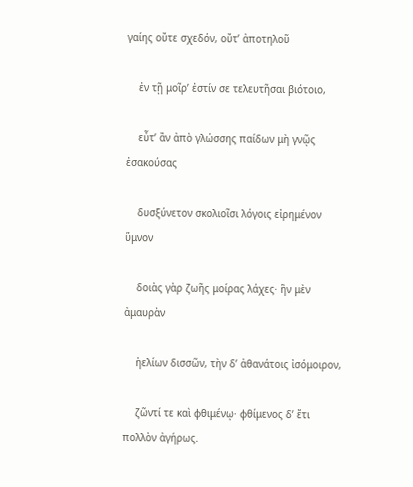γαίης οὔτε σχεδόν, οὔτʼ ἀποτηλοῦ

    ἐν τῇ μοῖρʼ ἐστίν σε τελευτῆσαι βιότοιο,

    εὖτʼ ἂν ἀπὸ γλώσσης παίδων μὴ γνῷς ἐσακούσας

    δυσξύνετον σκολιοῖσι λόγοις εἰρημένον ὕμνον

    δοιὰς γὰρ ζωῆς μοίρας λάχες· ἣν μὲν ἀμαυρὰν

    ἠελίων δισσῶν, τὴν δʼ ἀθανάτοις ἰσόμοιρον,

    ζῶντί τε καὶ φθιμένῳ· φθίμενος δʼ ἔτι πολλὸν ἀγήρως.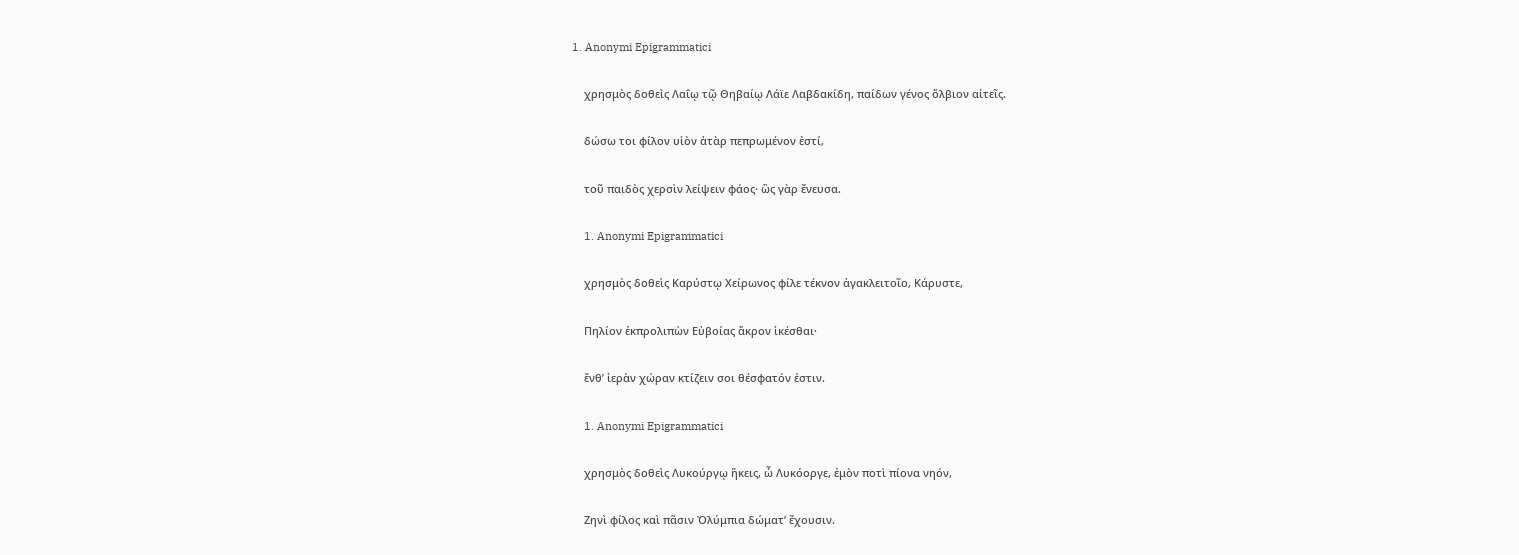1. Anonymi Epigrammatici

    χρησμὸς δοθεὶς Λαΐῳ τῷ Θηβαίῳ Λάϊε Λαβδακίδη, παίδων γένος ὄλβιον αἰτεῖς.

    δώσω τοι φίλον υἱὸν ἀτὰρ πεπρωμένον ἐστί,

    τοῦ παιδὸς χερσὶν λείψειν φάος· ὣς γὰρ ἔνευσα.

    1. Anonymi Epigrammatici

    χρησμὸς δοθεὶς Καρύστῳ Χείρωνος φίλε τέκνον ἀγακλειτοῖο, Κάρυστε,

    Πηλίον ἐκπρολιπὼν Εὐβοίας ἄκρον ἱκέσθαι·

    ἔνθʼ ἱερὰν χώραν κτίζειν σοι θέσφατόν ἐστιν.

    1. Anonymi Epigrammatici

    χρησμὸς δοθεὶς Λυκούργῳ ἥκεις, ὦ Λυκόοργε, ἐμὸν ποτὶ πίονα νηόν,

    Ζηνὶ φίλος καὶ πᾶσιν Ὀλύμπια δώματʼ ἔχουσιν.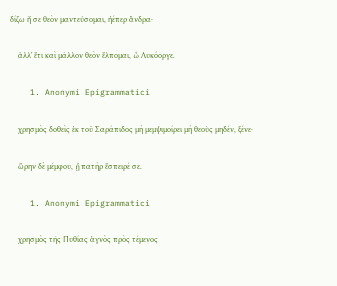δίζω ἤ σε θεὸν μαντεύσομαι, ἠέπερ ἄνδρα·

    ἀλλʼ ἔτι καὶ μᾶλλον θεὸν ἔλπομαι, ὦ Λυκόοργε.

    1. Anonymi Epigrammatici

    χρησμὸς δοθεὶς ἐκ τοῦ Σαράπιδος μὴ μεμψιμοίρει μὴ θεοὺς μηδέν, ξένε·

    ὥρην δὲ μέμφου, ᾗ πατὴρ ἔσπειρέ σε.

    1. Anonymi Epigrammatici

    χρησμὸς τῆς Πυθίας ἁγνὸς πρὸς τέμενος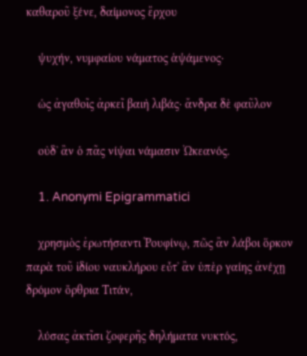καθαροῦ ξένε, δαίμονος ἔρχου

    ψυχήν, νυμφαίου νάματος ἁψάμενος·

    ὡς ἀγαθοῖς ἀρκεῖ βαιὴ λιβάς· ἄνδρα δὲ φαῦλον

    οὐδʼ ἂν ὁ πᾶς νίψαι νάμασιν Ὠκεανός.

    1. Anonymi Epigrammatici

    χρησμὸς ἐρωτήσαντι Ῥουφίνῳ, πῶς ἂν λάβοι ὅρκον παρὰ τοῦ ἰδίου ναυκλήρου εὖτʼ ἂν ὑπὲρ γαίης ἀνέχῃ δρόμον ὄρθρια Τιτάν,

    λύσας ἀκτῖσι ζοφερῆς δηλήματα νυκτός,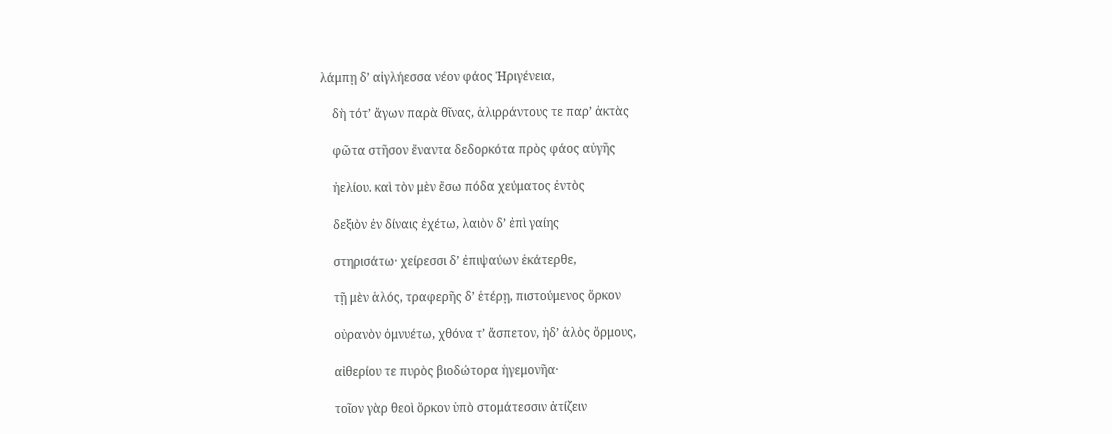λάμπῃ δʼ αἰγλήεσσα νέον φάος Ἠριγένεια,

    δὴ τότʼ ἄγων παρὰ θῖνας, ἁλιρράντους τε παρʼ ἀκτὰς

    φῶτα στῆσον ἔναντα δεδορκότα πρὸς φάος αὐγῆς

    ἠελίου. καὶ τὸν μὲν ἔσω πόδα χεύματος ἐντὸς

    δεξιὸν ἐν δίναις ἐχέτω, λαιὸν δʼ ἐπὶ γαίης

    στηρισάτω· χείρεσσι δʼ ἐπιψαύων ἑκάτερθε,

    τῇ μὲν ἁλός, τραφερῆς δʼ ἑτέρῃ, πιστούμενος ὅρκον

    οὐρανὸν ὀμνυέτω, χθόνα τʼ ἄσπετον, ἠδʼ ἁλὸς ὅρμους,

    αἰθερίου τε πυρὸς βιοδώτορα ἡγεμονῆα·

    τοῖον γὰρ θεοὶ ὅρκον ὑπὸ στομάτεσσιν ἀτίζειν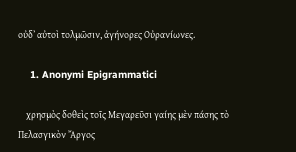οὐδʼ αὐτοὶ τολμῶσιν, ἀγήνορες Οὐρανίωνες.

    1. Anonymi Epigrammatici

    χρησμὸς δοθεὶς τοῖς Μεγαρεῦσι γαίης μὲν πάσης τὸ Πελασγικὸν Ἄργος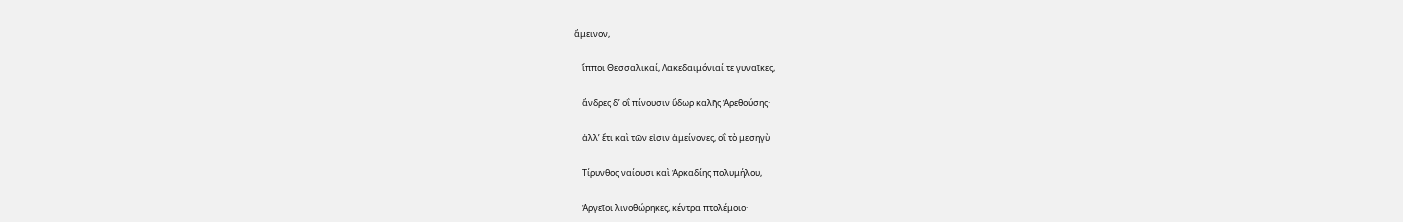ἄμεινον,

    ἵπποι Θεσσαλικαί, Λακεδαιμόνιαί τε γυναῖκες,

    ἄνδρες δʼ οἳ πίνουσιν ὕδωρ καλῆς Ἀρεθούσης·

    ἀλλʼ ἔτι καὶ τῶν εἰσιν ἀμείνονες, οἳ τὸ μεσηγὺ

    Τίρυνθος ναίουσι καὶ Ἀρκαδίης πολυμήλου,

    Ἀργεῖοι λινοθώρηκες, κέντρα πτολέμοιο·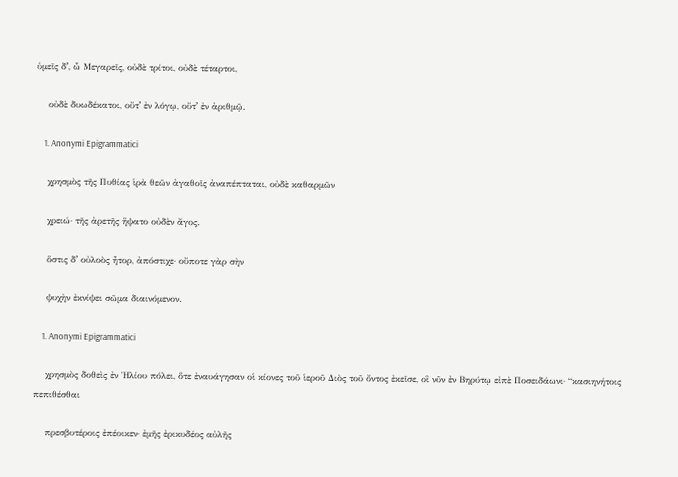ὑμεῖς δʼ, ὦ Μεγαρεῖς, οὐδὲ τρίτοι, οὐδὲ τέταρτοι,

    οὐδὲ δυωδέκατοι, οὔτʼ ἐν λόγῳ, οὔτʼ ἐν ἀριθμῷ.

    1. Anonymi Epigrammatici

    χρησμὸς τῆς Πυθίας ἱρὰ θεῶν ἀγαθοῖς ἀναπέπταται, οὐδὲ καθαρμῶν

    χρειώ· τῆς ἀρετῆς ἥψατο οὐδὲν ἄγος.

    ὅστις δʼ οὐλοὸς ἦτορ, ἀπόστιχε· οὔποτε γὰρ σὴν

    ψυχὴν ἐκνίψει σῶμα διαινόμενον.

    1. Anonymi Epigrammatici

    χρησμὸς δοθεὶς ἐν Ἡλίου πόλει, ὅτε ἐναυάγησαν οἱ κίονες τοῦ ἱεροῦ Διὸς τοῦ ὄντος ἐκεῖσε, οἳ νῦν ἐν Βηρύτῳ εἰπὲ Ποσειδάωνι· “κασιηνήτοις πεπιθέσθαι

    πρεσβυτέροις ἐπέοικεν· ἐμῆς ἐρικυδέος αὐλῆς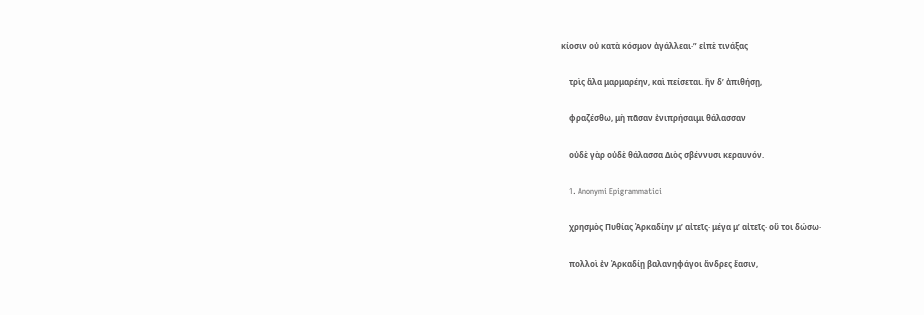κίοσιν οὐ κατὰ κόσμον ἀγάλλεαι·” εἰπὲ τινάξας

    τρὶς ἅλα μαρμαρέην, καὶ πείσεται. ἢν δʼ ἀπιθήσῃ,

    φραζέσθω, μὴ πᾶσαν ἐνιπρήσαιμι θάλασσαν

    οὐδὲ γὰρ οὐδὲ θάλασσα Διὸς σβέννυσι κεραυνόν.

    1. Anonymi Epigrammatici

    χρησμὸς Πυθίας Ἀρκαδίην μʼ αἰτεῖς· μέγα μʼ αἰτεῖς· οὔ τοι δώσω·

    πολλοὶ ἐν Ἀρκαδίῃ βαλανηφάγοι ἄνδρες ἔασιν,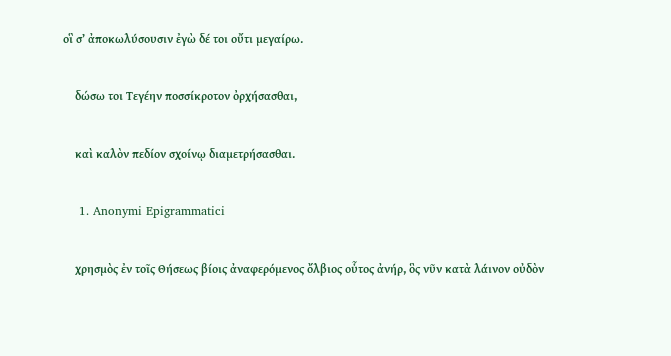οἳ σ’ ἀποκωλύσουσιν ἐγὼ δέ τοι οὔτι μεγαίρω.

    δώσω τοι Τεγέην ποσσίκροτον ὀρχήσασθαι,

    καὶ καλὸν πεδίον σχοίνῳ διαμετρήσασθαι.

    1. Anonymi Epigrammatici

    χρησμὸς ἐν τοῖς Θήσεως βίοις ἀναφερόμενος ὄλβιος οὗτος ἀνήρ, ὃς νῦν κατὰ λάινον οὐδὸν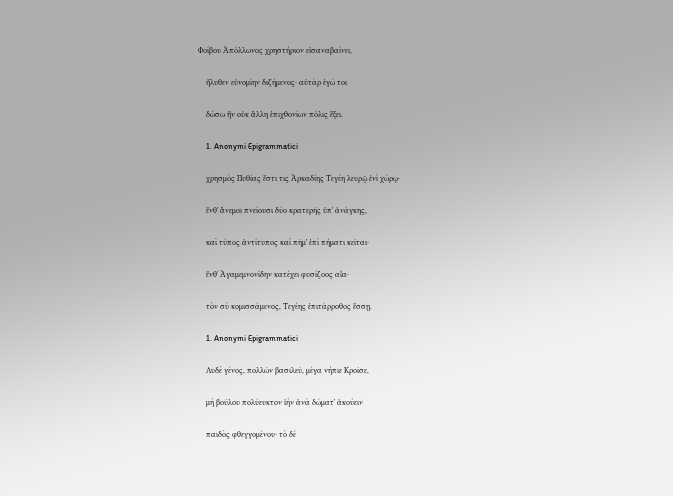Φοίβου Ἀπόλλωνος χρηστήριον εἰσαναβαίνει,

    ἤλυθεν εὐνομίην διζήμενος· αὐτὰρ ἐγώ τοι

    δώσω ἣν οὐκ ἄλλη ἐπιχθονίων πόλις ἕξει.

    1. Anonymi Epigrammatici

    χρησμὸς Πυθίας ἔστι τις Ἀρκαδίης Τεγέη λευρῷ ἐνὶ χώρῳ·

    ἔνθʼ ἄνεμοι πνείουσι δύο κρατερῆς ὑπʼ ἀνάγκης,

    καὶ τύπος ἀντίτυπος καὶ πῆμʼ ἐπὶ πήματι κεῖται·

    ἔνθʼ Ἀγαμεμνονίδην κατέχει φυσίζοος αἶα·

    τὸν σὺ κομισσάμενος, Τεγέης ἐπιτάρροθος ἔσσῃ.

    1. Anonymi Epigrammatici

    Λυδὲ γένος, πολλῶν βασιλεῦ, μέγα νήπιε Κροῖσε,

    μὴ βούλου πολύευκτον ἰὴν ἀνὰ δώματʼ ἀκούειν

    παιδὸς φθεγγομένου· τὸ δέ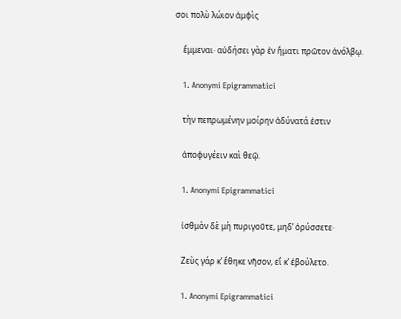σοι πολὺ λώιον ἀμφὶς

    ἔμμεναι· αὐδήσει γὰρ ἐν ἤματι πρῶτον ἀνόλβῳ.

    1. Anonymi Epigrammatici

    τὴν πεπρωμένην μοίρην ἀδύνατά ἐστιν

    ἀποφυγέειν καὶ θεῷ.

    1. Anonymi Epigrammatici

    ἰσθμὸν δὲ μὴ πυριγοῦτε, μηδʼ ὀρύσσετε·

    Ζεὺς γάρ κʼ ἔθηκε νῆσον, εἲ κʼ ἐβούλετο.

    1. Anonymi Epigrammatici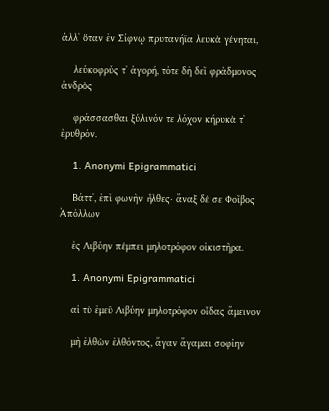ἀλλʼ ὅταν ἐν Σίφνῳ πρυτανήϊα λευκὰ γένηται,

    λεύκοφρύς τʼ ἀγορή, τότε δὴ δεῖ φράδμονος ἀνδρὸς

    φράσσασθαι ξύλινόν τε λόχον κήρυκὰ τʼ ἐρυθρόν.

    1. Anonymi Epigrammatici

    Βάττʼ, ἐπὶ φωνὴν ἦλθες· ἄναξ δέ σε Φοῖβος Ἀπόλλων

    ἐς Λιβύην πέμπει μηλοτρόφον οἰκιστῆρα.

    1. Anonymi Epigrammatici

    αἰ τὺ ἐμεῦ Λιβύην μηλοτρόφον οἶδας ἄμεινον

    μὴ ἐλθὼν ἐλθόντος, ἄγαν ἄγαμαι σοφίην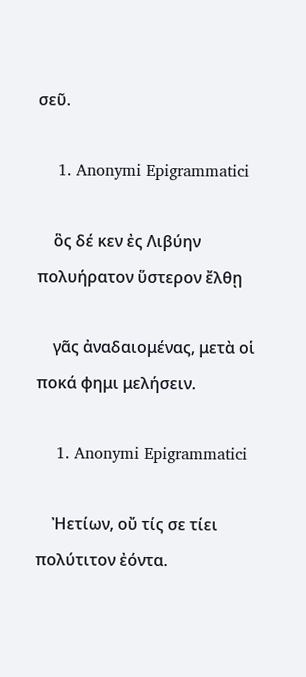σεῦ.

    1. Anonymi Epigrammatici

    ὃς δέ κεν ἐς Λιβύην πολυήρατον ὕστερον ἔλθῃ

    γᾶς ἀναδαιομένας, μετὰ οἱ ποκά φημι μελήσειν.

    1. Anonymi Epigrammatici

    Ἠετίων, οὔ τίς σε τίει πολύτιτον ἐόντα.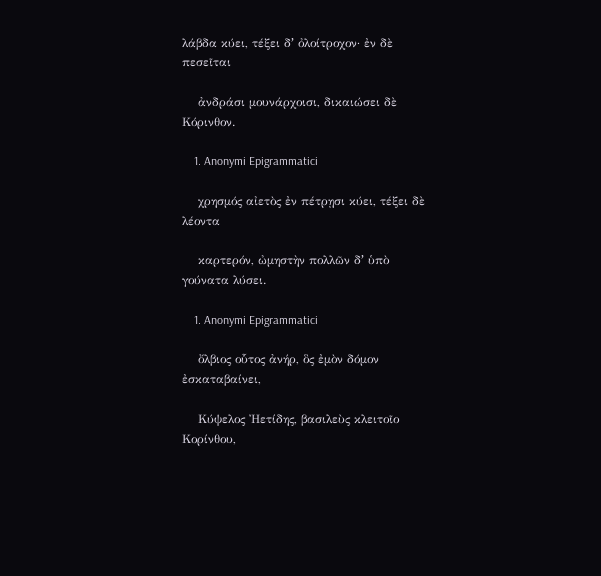λάβδα κύει, τέξει δʼ ὀλοίτροχον· ἐν δὲ πεσεῖται

    ἀνδράσι μουνάρχοισι, δικαιώσει δὲ Κόρινθον.

    1. Anonymi Epigrammatici

    χρησμός αἰετὸς ἐν πέτρῃσι κύει, τέξει δὲ λέοντα

    καρτερόν, ὠμηστὴν πολλῶν δʼ ὑπὸ γούνατα λύσει.

    1. Anonymi Epigrammatici

    ὄλβιος οὗτος ἀνήρ, ὃς ἐμὸν δόμον ἐσκαταβαίνει,

    Κύψελος Ἠετίδης, βασιλεὺς κλειτοῖο Κορίνθου,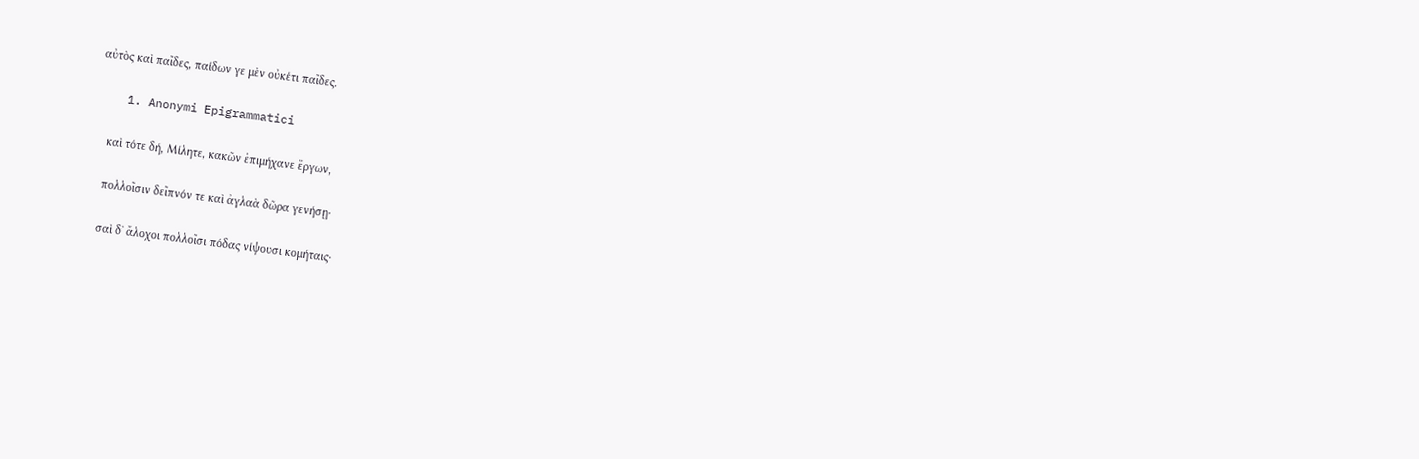αὐτὸς καὶ παῖδες, παίδων γε μὲν οὐκέτι παῖδες.

    1. Anonymi Epigrammatici

    καὶ τότε δή, Μίλητε, κακῶν ἐπιμήχανε ἔργων,

    πολλοῖσιν δεῖπνόν τε καὶ ἀγλαὰ δῶρα γενήσῃ·

    σαὶ δʼ ἄλοχοι πολλοῖσι πόδας νίψουσι κομήταις·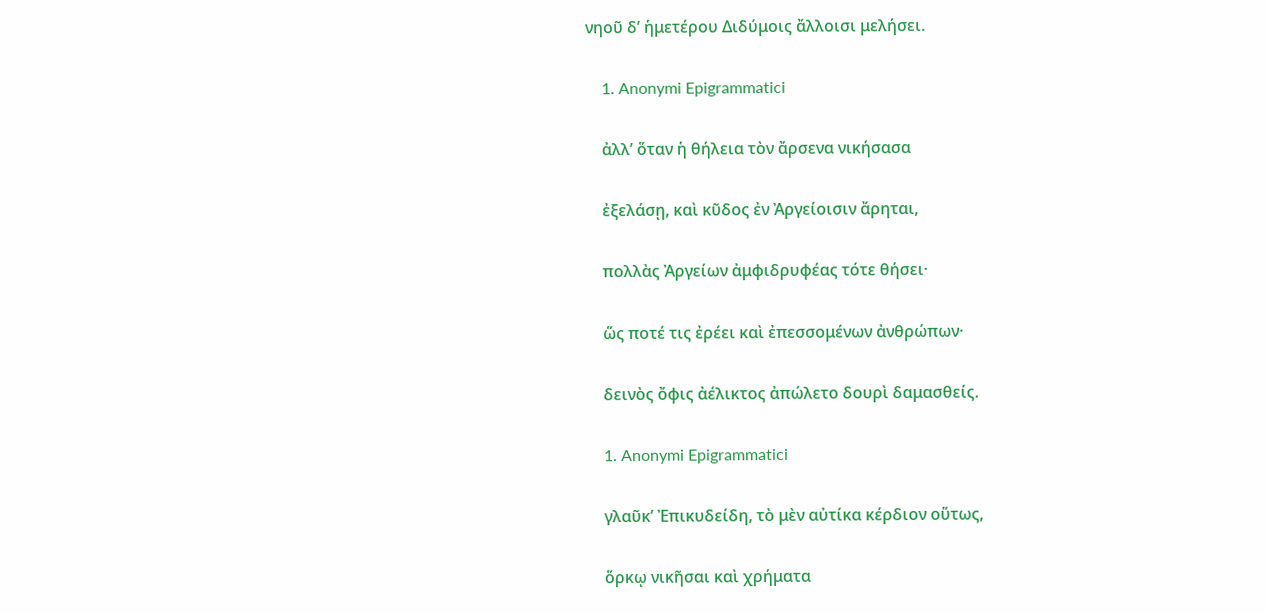νηοῦ δʼ ἡμετέρου Διδύμοις ἄλλοισι μελήσει.

    1. Anonymi Epigrammatici

    ἀλλʼ ὅταν ἡ θήλεια τὸν ἄρσενα νικήσασα

    ἐξελάσῃ, καὶ κῦδος ἐν Ἀργείοισιν ἄρηται,

    πολλὰς Ἀργείων ἀμφιδρυφέας τότε θήσει·

    ὥς ποτέ τις ἐρέει καὶ ἐπεσσομένων ἀνθρώπων·

    δεινὸς ὄφις ἀέλικτος ἀπώλετο δουρὶ δαμασθείς.

    1. Anonymi Epigrammatici

    γλαῦκʼ Ἐπικυδείδη, τὸ μὲν αὐτίκα κέρδιον οὕτως,

    ὅρκῳ νικῆσαι καὶ χρήματα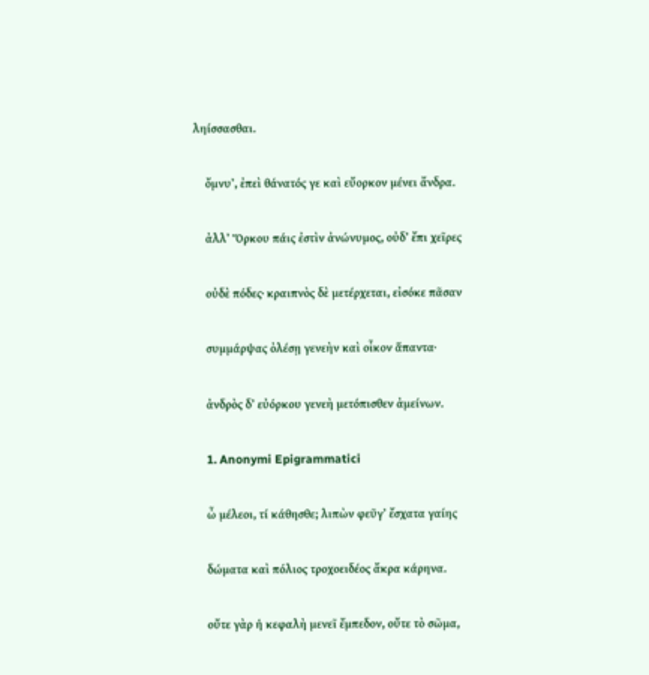ληίσσασθαι.

    ὄμνυʼ, ἐπεὶ θάνατός γε καὶ εὔορκον μένει ἄνδρα.

    ἀλλʼ Ὅρκου πάις ἐστὶν ἀνώνυμος, οὐδʼ ἔπι χεῖρες

    οὐδὲ πόδες· κραιπνὸς δὲ μετέρχεται, εἰσόκε πᾶσαν

    συμμάρψας ὀλέσῃ γενεὴν καὶ οἶκον ἅπαντα·

    ἀνδρὸς δʼ εὐόρκου γενεὴ μετόπισθεν ἀμείνων.

    1. Anonymi Epigrammatici

    ὦ μέλεοι, τί κάθησθε; λιπὼν φεῦγʼ ἔσχατα γαίης

    δώματα καὶ πόλιος τροχοειδέος ἄκρα κάρηνα.

    οὔτε γὰρ ἡ κεφαλὴ μενεῖ ἔμπεδον, οὔτε τὸ σῶμα,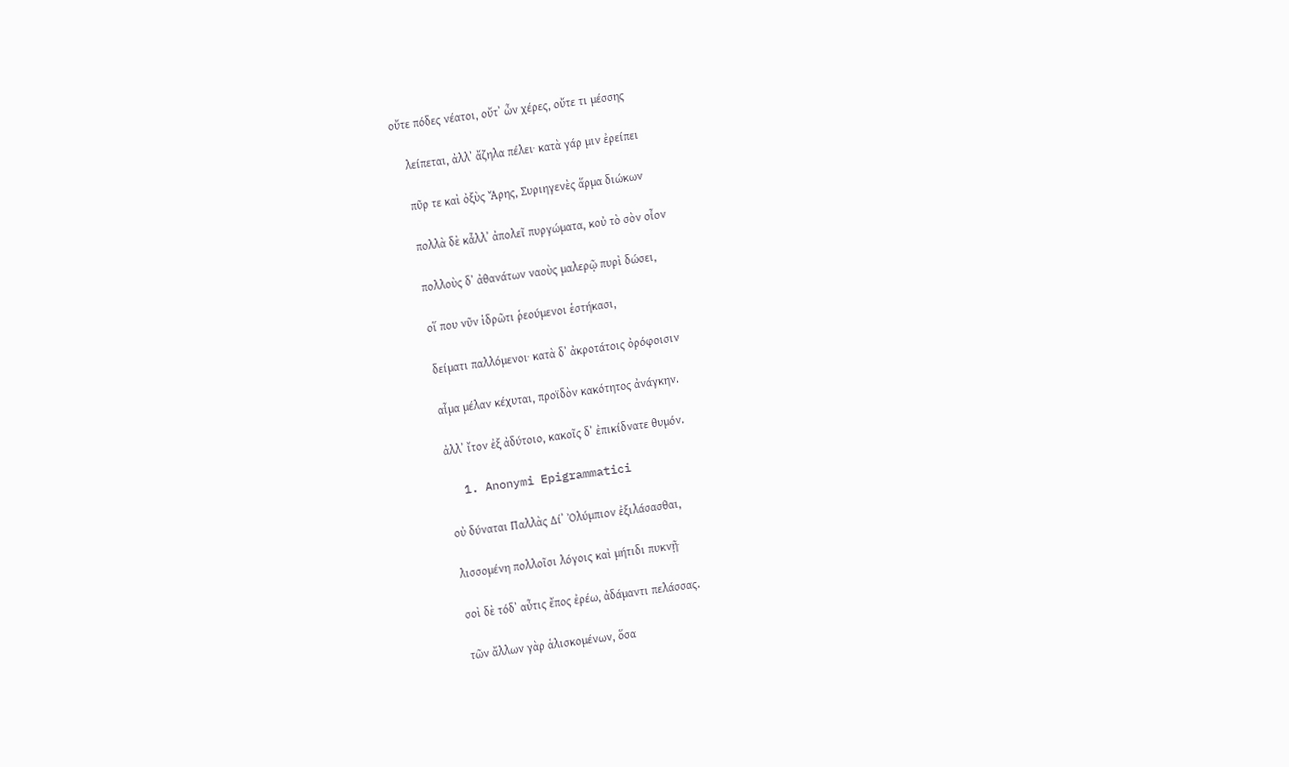οὔτε πόδες νέατοι, οὔτʼ ὦν χέρες, οὔτε τι μέσσης

    λείπεται, ἀλλʼ ἄζηλα πέλει· κατὰ γάρ μιν ἐρείπει

    πῦρ τε καὶ ὀξὺς Ἄρης, Συριηγενὲς ἅρμα διώκων

    πολλὰ δὲ κἆλλʼ ἀπολεῖ πυργώματα, κοὐ τὸ σὸν οἶον

    πολλοὺς δʼ ἀθανάτων ναοὺς μαλερῷ πυρὶ δώσει,

    οἵ που νῦν ἱδρῶτι ῥεούμενοι ἑστήκασι,

    δείματι παλλόμενοι· κατὰ δʼ ἀκροτάτοις ὀρόφοισιν

    αἷμα μέλαν κέχυται, προϊδὸν κακότητος ἀνάγκην.

    ἀλλʼ ἴτον ἐξ ἀδύτοιο, κακοῖς δʼ ἐπικίδνατε θυμόν.

    1. Anonymi Epigrammatici

    οὐ δύναται Παλλὰς Δίʼ Ὀλύμπιον ἐξιλάσασθαι,

    λισσομένη πολλοῖσι λόγοις καὶ μήτιδι πυκνῇ·

    σοὶ δὲ τόδʼ αὖτις ἔπος ἐρέω, ἀδάμαντι πελάσσας.

    τῶν ἄλλων γὰρ ἁλισκομένων, ὅσα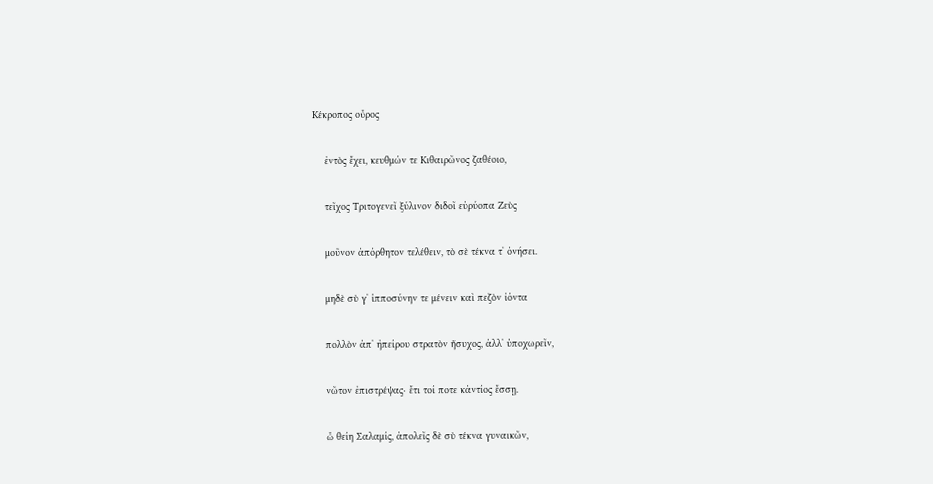Κέκροπος οὖρος

    ἐντὸς ἔχει, κευθμών τε Κιθαιρῶνος ζαθέοιο,

    τεῖχος Τριτογενεῖ ξύλινον διδοῖ εὐρύοπα Ζεὺς

    μοῦνον ἀπόρθητον τελέθειν, τὸ σὲ τέκνα τʼ ὀνήσει.

    μηδὲ σὺ γʼ ἱπποσύνην τε μένειν καὶ πεζὸν ἰόντα

    πολλὸν ἀπʼ ἠπείρου στρατὸν ἥσυχος, ἀλλʼ ὑποχωρεῖν,

    νῶτον ἐπιστρέψας· ἔτι τοί ποτε κἀντίος ἔσσῃ.

    ὦ θείη Σαλαμίς, ἀπολεῖς δὲ σὺ τέκνα γυναικῶν,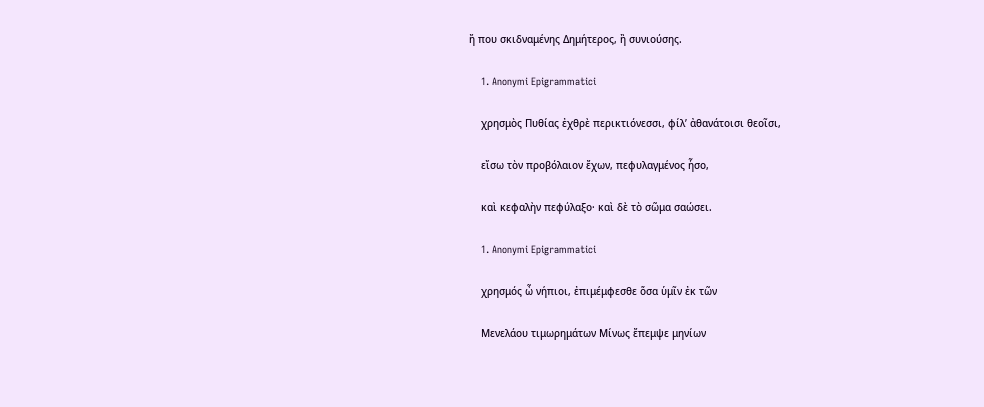ἤ που σκιδναμένης Δημήτερος, ἢ συνιούσης.

    1. Anonymi Epigrammatici

    χρησμὸς Πυθίας ἐχθρὲ περικτιόνεσσι, φίλʼ ἀθανάτοισι θεοῖσι,

    εἴσω τὸν προβόλαιον ἔχων, πεφυλαγμένος ἧσο,

    καὶ κεφαλὴν πεφύλαξο· καὶ δὲ τὸ σῶμα σαώσει.

    1. Anonymi Epigrammatici

    χρησμός ὦ νήπιοι, ἐπιμέμφεσθε ὅσα ὑμῖν ἐκ τῶν

    Μενελάου τιμωρημάτων Μίνως ἔπεμψε μηνίων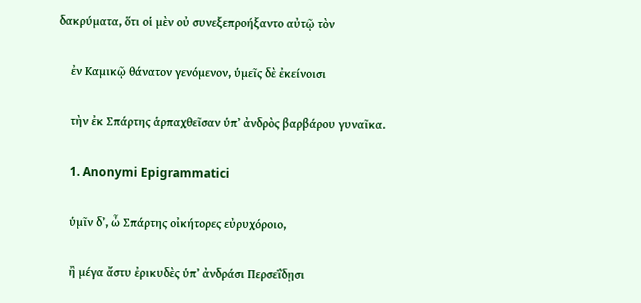δακρύματα, ὅτι οἱ μὲν οὐ συνεξεπροήξαντο αὐτῷ τὸν

    ἐν Καμικῷ θάνατον γενόμενον, ὑμεῖς δὲ ἐκείνοισι

    τὴν ἐκ Σπάρτης ἁρπαχθεῖσαν ὑπʼ ἀνδρὸς βαρβάρου γυναῖκα.

    1. Anonymi Epigrammatici

    ὑμῖν δʼ, ὦ Σπάρτης οἰκήτορες εὐρυχόροιο,

    ἢ μέγα ἄστυ ἐρικυδὲς ὑπʼ ἀνδράσι Περσεΐδῃσι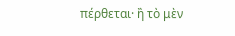πέρθεται· ἢ τὸ μὲν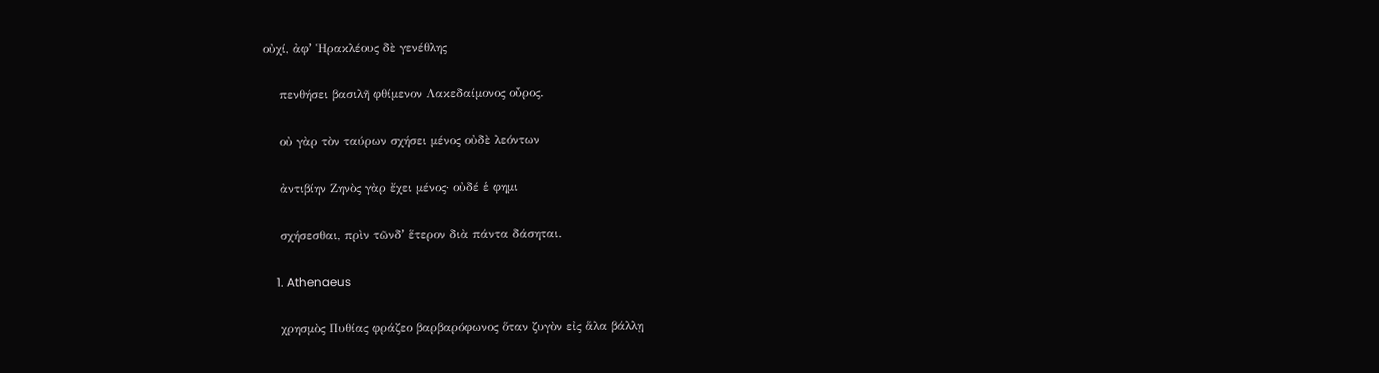οὐχί, ἀφʼ Ἡρακλέους δὲ γενέθλης

    πενθήσει βασιλῆ φθίμενον Λακεδαίμονος οὖρος.

    οὐ γὰρ τὸν ταύρων σχήσει μένος οὐδὲ λεόντων

    ἀντιβίην Ζηνὸς γὰρ ἔχει μένος· οὐδέ ἑ φημι

    σχήσεσθαι, πρὶν τῶνδʼ ἕτερον διὰ πάντα δάσηται.

    1. Athenaeus

    χρησμὸς Πυθίας φράζεο βαρβαρόφωνος ὅταν ζυγὸν εἰς ἅλα βάλλῃ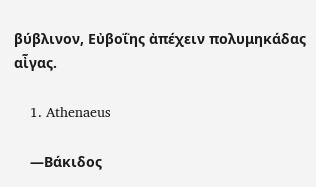βύβλινον, Εὐβοΐης ἀπέχειν πολυμηκάδας αἶγας.

    1. Athenaeus

    —Βάκιδος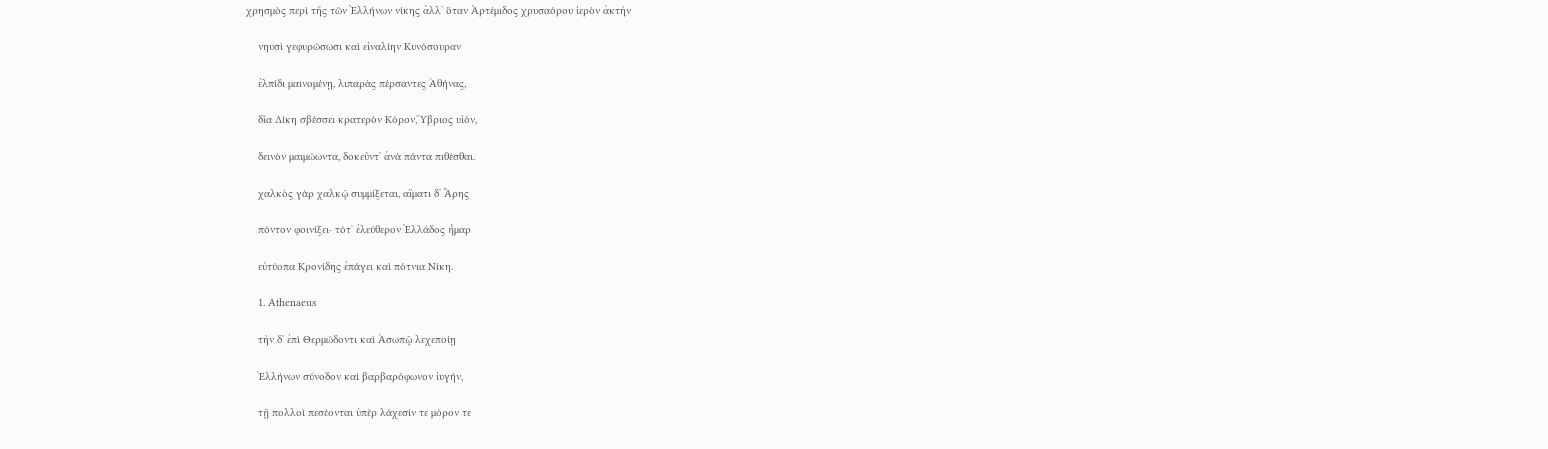χρησμὸς περὶ τῆς τῶν Ἑλλήνων νίκης ἀλλʼ ὅταν Ἀρτέμιδος χρυσαόρου ἱερὸν ἀκτὴν

    νηυσὶ γεφυρώσωσι καὶ εἰναλίην Κυνόσουραν

    ἐλπίδι μαινομένῃ, λιπαρὰς πέρσαντες Ἀθήνας,

    δῖα Δίκη σβέσσει κρατερὸν Κόρον,Ὕβριος υἱόν,

    δεινὸν μαιμώωντα, δοκεῦντʼ ἀνὰ πάντα πιθέσθαι.

    χαλκὸς γὰρ χαλκῷ συμμίξεται, αἵματι δʼ Ἄρης

    πόντον φοινίξει· τότʼ ἐλεύθερον Ἑλλάδος ἦμαρ

    εὐτύοπα Κρονίδης ἐπάγει καὶ πότνια Νίκη.

    1. Athenaeus

    τὴν δʼ ἐπὶ Θερμώδοντι καὶ Ἀσωπῷ λεχεποίῃ

    Ἑλλήνων σύνοδον καὶ βαρβαρόφωνον ἰυγήν,

    τῇ πολλοὶ πεσέονται ὑπὲρ λάχεσίν τε μόρον τε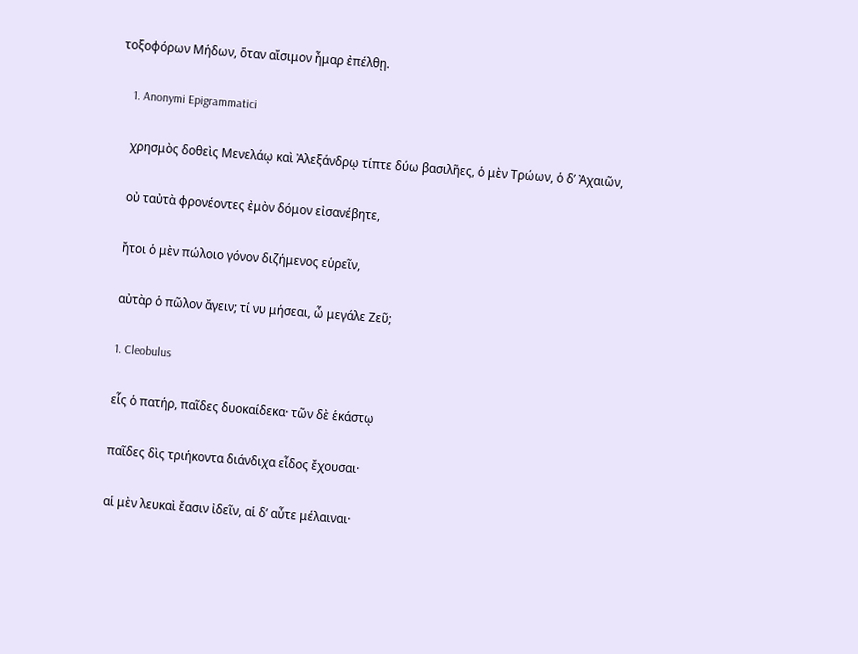τοξοφόρων Μήδων, ὅταν αἴσιμον ἦμαρ ἐπέλθῃ.

    1. Anonymi Epigrammatici

    χρησμὸς δοθεὶς Μενελάῳ καὶ Ἀλεξάνδρῳ τίπτε δύω βασιλῆες, ὁ μὲν Τρώων, ὁ δʼ Ἀχαιῶν,

    οὐ ταὐτὰ φρονέοντες ἐμὸν δόμον εἰσανέβητε,

    ἤτοι ὁ μὲν πώλοιο γόνον διζήμενος εὑρεῖν,

    αὐτὰρ ὁ πῶλον ἄγειν; τί νυ μήσεαι, ὦ μεγάλε Ζεῦ;

    1. Cleobulus

    εἷς ὁ πατήρ, παῖδες δυοκαίδεκα· τῶν δὲ ἑκάστῳ

    παῖδες δὶς τριήκοντα διάνδιχα εἶδος ἔχουσαι·

    αἱ μὲν λευκαὶ ἔασιν ἰδεῖν, αἱ δʼ αὖτε μέλαιναι·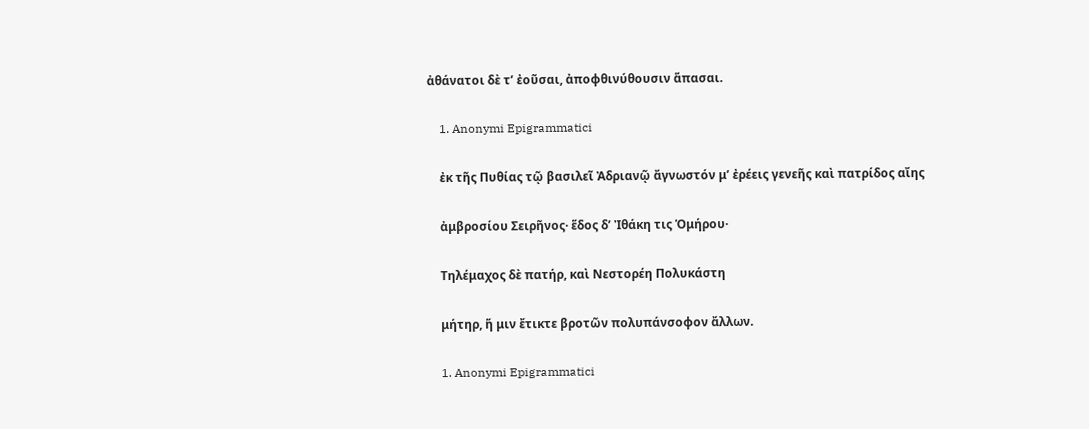ἀθάνατοι δὲ τʼ ἐοῦσαι, ἀποφθινύθουσιν ἅπασαι.

    1. Anonymi Epigrammatici

    ἐκ τῆς Πυθίας τῷ βασιλεῖ Ἀδριανῷ ἄγνωστόν μʼ ἐρέεις γενεῆς καὶ πατρίδος αἴης

    ἀμβροσίου Σειρῆνος· ἕδος δʼ Ἰθάκη τις Ὁμήρου·

    Τηλέμαχος δὲ πατήρ, καὶ Νεστορέη Πολυκάστη

    μήτηρ, ἥ μιν ἔτικτε βροτῶν πολυπάνσοφον ἄλλων.

    1. Anonymi Epigrammatici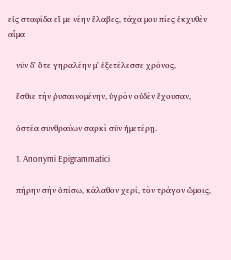εἰς σταφίδα εἴ με νέην ἔλαβες, τάχα μου πίες ἐκχυθὲν αἷμα

    νῦν δʼ ὅτε γηραλέην μʼ ἐξετέλεσσε χρόνος,

    ἔσθιε τὴν ῥυσαινομένην, ὑγρὸν οὐδὲν ἔχουσαν,

    ὀστέα συνθραύων σαρκὶ σὺν ἡμετέρῃ.

    1. Anonymi Epigrammatici

    πήρην σὴν ὀπίσω, κάλαθον χερί, τὸν τράγον ὤμοις,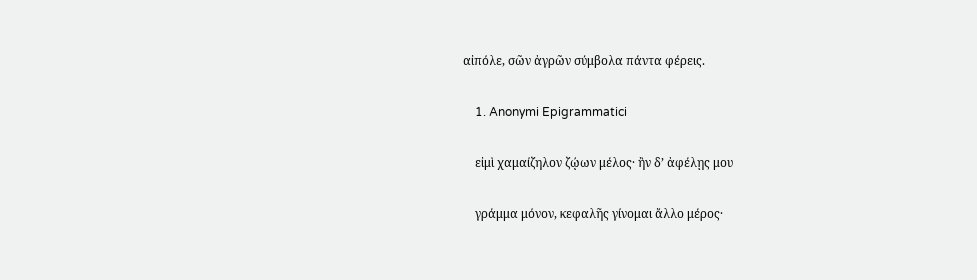αἰπόλε, σῶν ἀγρῶν σύμβολα πάντα φέρεις.

    1. Anonymi Epigrammatici

    εἰμὶ χαμαίζηλον ζῴων μέλος· ἢν δʼ ἀφέλῃς μου

    γράμμα μόνον, κεφαλῆς γίνομαι ἄλλο μέρος·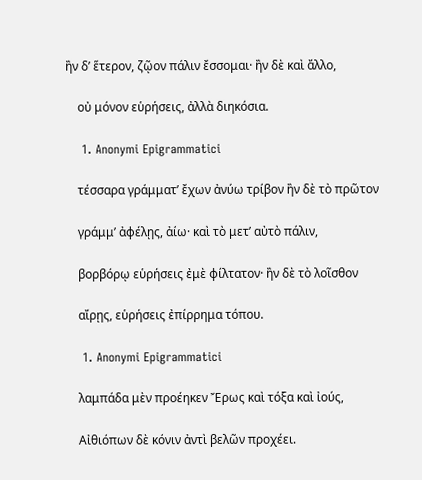ἢν δʼ ἕτερον, ζῷον πάλιν ἔσσομαι· ἢν δὲ καὶ ἄλλο,

    οὐ μόνον εὑρήσεις, ἀλλὰ διηκόσια.

    1. Anonymi Epigrammatici

    τέσσαρα γράμματʼ ἔχων ἀνύω τρίβον ἢν δὲ τὸ πρῶτον

    γράμμʼ ἀφέλῃς, ἀίω· καὶ τὸ μετʼ αὐτὸ πάλιν,

    βορβόρῳ εὑρήσεις ἐμὲ φίλτατον· ἢν δὲ τὸ λοῖσθον

    αἴρῃς, εὑρήσεις ἐπίρρημα τόπου.

    1. Anonymi Epigrammatici

    λαμπάδα μὲν προέηκεν Ἔρως καὶ τόξα καὶ ἰούς,

    Αἰθιόπων δὲ κόνιν ἀντὶ βελῶν προχέει.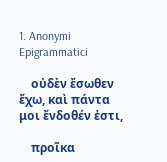1. Anonymi Epigrammatici

    οὐδὲν ἔσωθεν ἔχω, καὶ πάντα μοι ἔνδοθέν ἐστι,

    προῖκα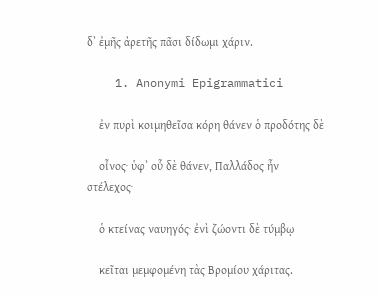δʼ ἐμῆς ἀρετῆς πᾶσι δίδωμι χάριν.

    1. Anonymi Epigrammatici

    ἐν πυρὶ κοιμηθεῖσα κόρη θάνεν ὁ προδότης δὲ

    οἶνος· ὑφʼ οὗ δὲ θάνεν, Παλλάδος ἦν στέλεχος·

    ὁ κτείνας ναυηγός· ἐνὶ ζώοντι δὲ τύμβῳ

    κεῖται μεμφομένη τὰς Βρομίου χάριτας.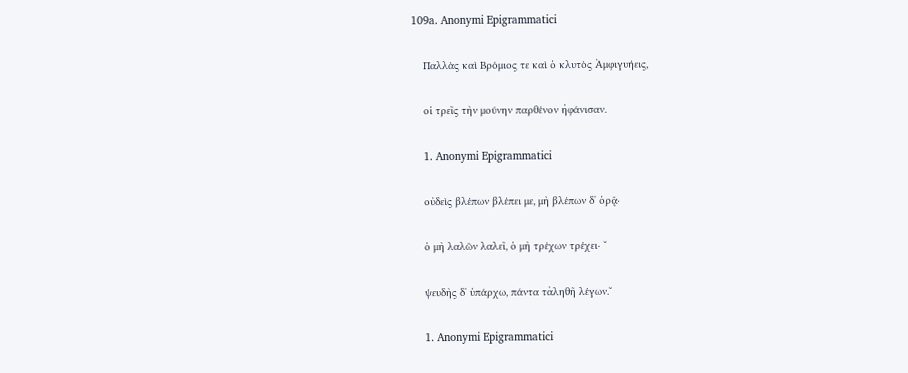109a. Anonymi Epigrammatici

    Παλλὰς καὶ Βρόμιος τε καὶ ὁ κλυτὸς Ἀμφιγυήεις,

    οἱ τρεῖς τὴν μούνην παρθένον ἠφάνισαν.

    1. Anonymi Epigrammatici

    οὐδεὶς βλέπων βλέπει με, μὴ βλέπων δʼ ὁρᾷ·

    ὁ μὴ λαλῶν λαλεῖ, ὁ μὴ τρέχων τρέχει· ˘

    ψευδὴς δʼ ὑπάρχω, πάντα τἀληθῆ λέγων.˘

    1. Anonymi Epigrammatici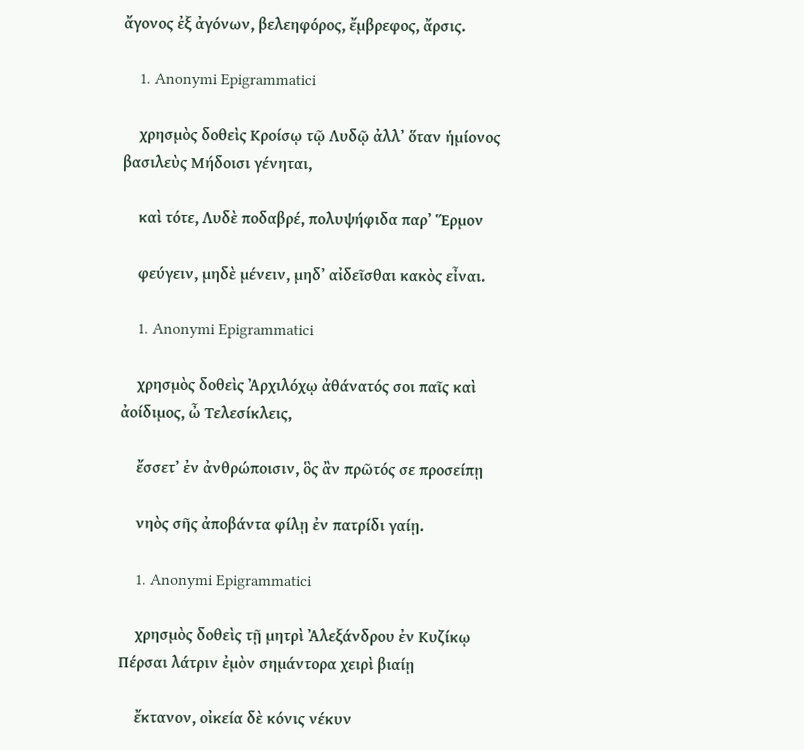ἄγονος ἐξ ἀγόνων, βελεηφόρος, ἔμβρεφος, ἄρσις.

    1. Anonymi Epigrammatici

    χρησμὸς δοθεὶς Κροίσῳ τῷ Λυδῷ ἀλλʼ ὅταν ἡμίονος βασιλεὺς Μήδοισι γένηται,

    καὶ τότε, Λυδὲ ποδαβρέ, πολυψήφιδα παρʼ Ἕρμον

    φεύγειν, μηδὲ μένειν, μηδʼ αἰδεῖσθαι κακὸς εἶναι.

    1. Anonymi Epigrammatici

    χρησμὸς δοθεὶς Ἀρχιλόχῳ ἀθάνατός σοι παῖς καὶ ἀοίδιμος, ὦ Τελεσίκλεις,

    ἔσσετʼ ἐν ἀνθρώποισιν, ὃς ἂν πρῶτός σε προσείπῃ

    νηὸς σῆς ἀποβάντα φίλῃ ἐν πατρίδι γαίῃ.

    1. Anonymi Epigrammatici

    χρησμὸς δοθεὶς τῇ μητρὶ Ἀλεξάνδρου ἐν Κυζίκῳ Πέρσαι λάτριν ἐμὸν σημάντορα χειρὶ βιαίῃ

    ἔκτανον, οἰκεία δὲ κόνις νέκυν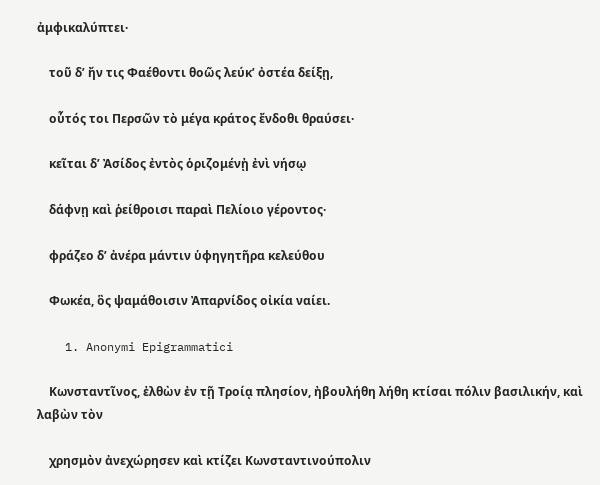ἀμφικαλύπτει·

    τοῦ δʼ ἤν τις Φαέθοντι θοῶς λεύκʼ ὀστέα δείξῃ,

    οὗτός τοι Περσῶν τὸ μέγα κράτος ἔνδοθι θραύσει·

    κεῖται δʼ Ἀσίδος ἐντὸς ὁριζομένᾐ ἐνὶ νήσῳ

    δάφνῃ καὶ ῥείθροισι παραὶ Πελίοιο γέροντος·

    φράζεο δʼ ἀνέρα μάντιν ὑφηγητῆρα κελεύθου

    Φωκέα, ὃς ψαμάθοισιν Ἀπαρνίδος οἰκία ναίει.

    1. Anonymi Epigrammatici

    Κωνσταντῖνος, ἐλθὼν ἐν τῇ Τροίᾳ πλησίον, ἠβουλήθη λήθη κτίσαι πόλιν βασιλικήν, καὶ λαβὼν τὸν

    χρησμὸν ἀνεχώρησεν καὶ κτίζει Κωνσταντινούπολιν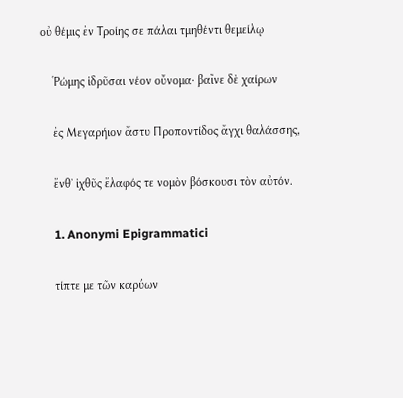οὐ θέμις ἐν Τροίης σε πάλαι τμηθέντι θεμείλῳ

    Ῥώμης ἱδρῦσαι νέον οὔνομα· βαῖνε δὲ χαίρων

    ἐς Μεγαρήιον ἄστυ Προποντίδος ἄγχι θαλάσσης,

    ἔνθʼ ἰχθῦς ἔλαφός τε νομὸν βόσκουσι τὸν αὐτόν.

    1. Anonymi Epigrammatici

    τίπτε με τῶν καρύων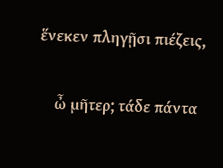ἕνεκεν πληγῇσι πιέζεις,

    ὦ μῆτερ; τάδε πάντα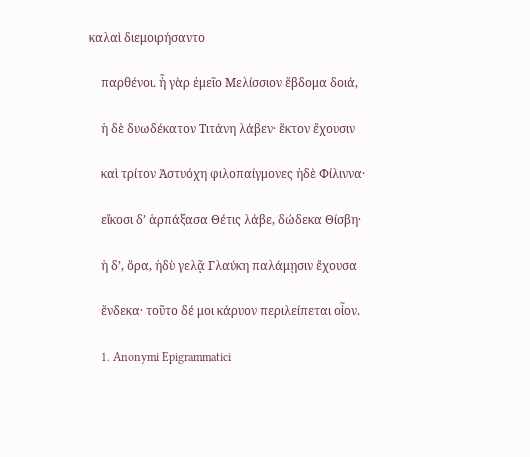καλαὶ διεμοιρήσαντο

    παρθένοι. ἦ γὰρ ἐμεῖο Μελίσσιον ἕβδομα δοιά,

    ἡ δὲ δυωδέκατον Τιτάνη λάβεν· ἕκτον ἔχουσιν

    καὶ τρίτον Ἀστυόχη φιλοπαίγμονες ἠδὲ Φίλιννα·

    εἴκοσι δʼ ἁρπάξασα Θέτις λάβε, δώδεκα Θίσβη·

    ἡ δʼ, ὅρα, ἡδὺ γελᾷ Γλαύκη παλάμῃσιν ἔχουσα

    ἕνδεκα· τοῦτο δέ μοι κάρυον περιλείπεται οἶον.

    1. Anonymi Epigrammatici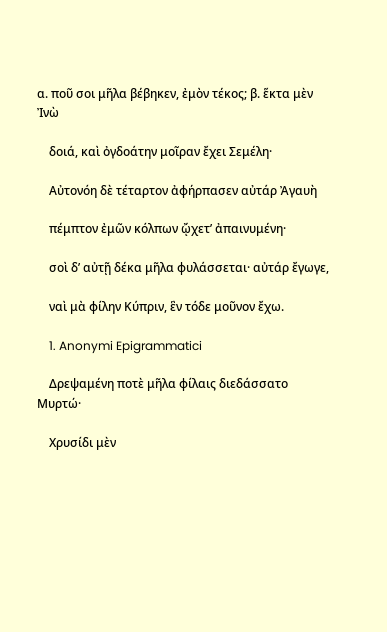α. ποῦ σοι μῆλα βέβηκεν, ἐμὸν τέκος; β. ἕκτα μὲν Ἰνὼ

    δοιά, καὶ ὀγδοάτην μοῖραν ἔχει Σεμέλη·

    Αὐτονόη δὲ τέταρτον ἀφήρπασεν αὐτάρ Ἀγαυὴ

    πέμπτον ἐμῶν κόλπων ᾤχετʼ ἀπαινυμένη·

    σοὶ δʼ αὐτῇ δέκα μῆλα φυλάσσεται· αὐτάρ ἔγωγε,

    ναὶ μὰ φίλην Κύπριν, ἓν τόδε μοῦνον ἔχω.

    1. Anonymi Epigrammatici

    Δρεψαμένη ποτὲ μῆλα φίλαις διεδάσσατο Μυρτώ·

    Χρυσίδι μὲν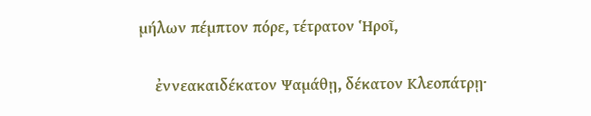μήλων πέμπτον πόρε, τέτρατον Ἡροῖ,

    ἐννεακαιδέκατον Ψαμάθῃ, δέκατον Κλεοπάτρῃ·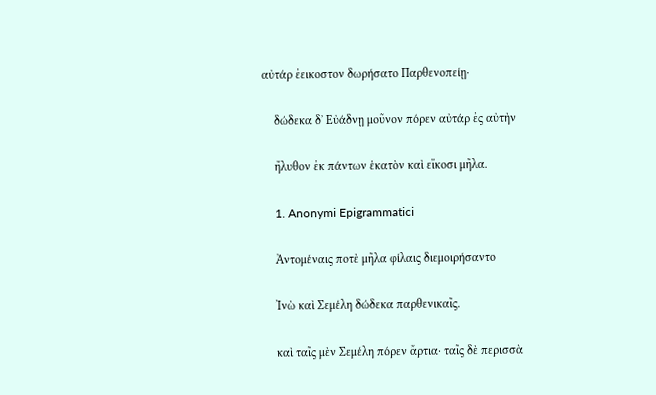αὐτάρ ἐεικοστον δωρήσατο Παρθενοπείῃ·

    δώδεκα δʼ Εὐάδνῃ μοῦνον πόρεν αὐτάρ ἐς αὐτὴν

    ἤλυθον ἐκ πάντων ἑκατὸν καὶ εἴκοσι μῆλα.

    1. Anonymi Epigrammatici

    Ἀντομέναις ποτὲ μῆλα φίλαις διεμοιρήσαντο

    Ἰνὼ καὶ Σεμέλη δώδεκα παρθενικαῖς.

    καὶ ταῖς μὲν Σεμέλη πόρεν ἄρτια· ταῖς δὲ περισσὰ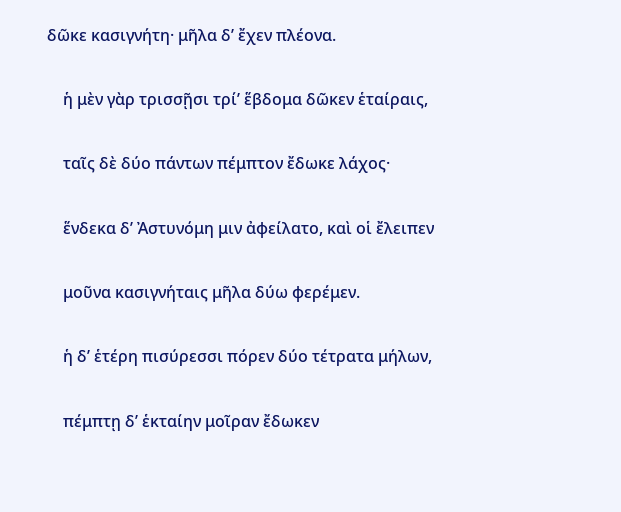δῶκε κασιγνήτη· μῆλα δʼ ἔχεν πλέονα.

    ἡ μὲν γὰρ τρισσῇσι τρίʼ ἕβδομα δῶκεν ἑταίραις,

    ταῖς δὲ δύο πάντων πέμπτον ἔδωκε λάχος·

    ἕνδεκα δʼ Ἀστυνόμη μιν ἀφείλατο, καὶ οἱ ἔλειπεν

    μοῦνα κασιγνήταις μῆλα δύω φερέμεν.

    ἡ δʼ ἑτέρη πισύρεσσι πόρεν δύο τέτρατα μήλων,

    πέμπτῃ δʼ ἑκταίην μοῖραν ἔδωκεν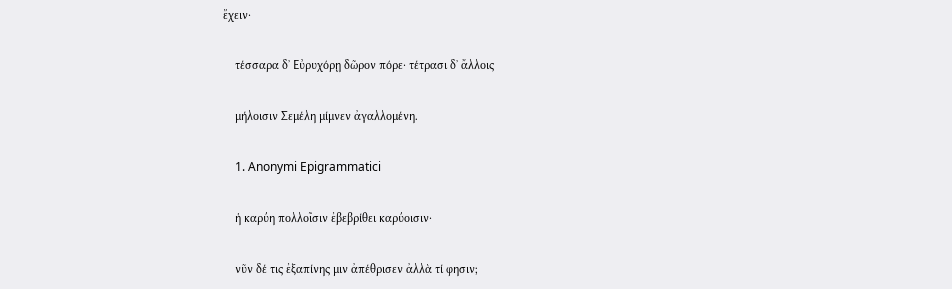ἔχειν·

    τέσσαρα δʼ Εὐρυχόρῃ δῶρον πόρε· τέτρασι δʼ ἄλλοις

    μήλοισιν Σεμέλη μίμνεν ἀγαλλομένη.

    1. Anonymi Epigrammatici

    ἡ καρύη πολλοῖσιν ἐβεβρίθει καρύοισιν·

    νῦν δέ τις ἐξαπίνης μιν ἀπέθρισεν ἀλλὰ τί φησιν;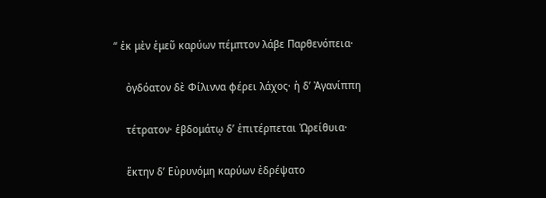“ ἐκ μὲν ἐμεῦ καρύων πέμπτον λάβε Παρθενόπεια·

    ὀγδόατον δὲ Φίλιννα φέρει λάχος· ἡ δʼ Ἀγανίππη

    τέτρατον· ἑβδομάτῳ δʼ ἐπιτέρπεται Ὠρείθυια·

    ἕκτην δʼ Εὐρυνόμη καρύων ἐδρέψατο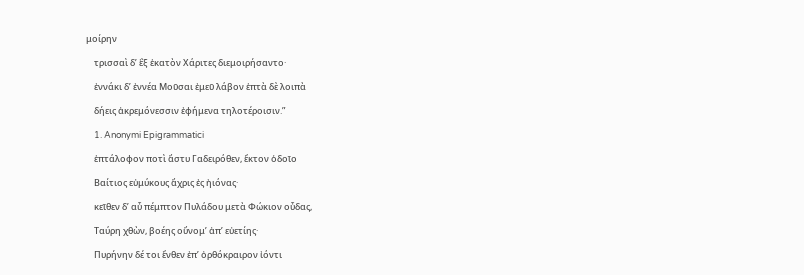μοίρην

    τρισσαὶ δʼ ἓξ ἑκατὸν Χάριτες διεμοιρήσαντο·

    ἐννάκι δʼ ἐννέα Μοῦσαι ἐμεῦ λάβον ἑπτὰ δὲ λοιπὰ

    δήεις ἀκρεμόνεσσιν ἐφήμενα τηλοτέροισιν.”

    1. Anonymi Epigrammatici

    ἑπτάλοφον ποτὶ ἄστυ Γαδειρόθεν, ἕκτον ὁδοῖο

    Βαίτιος εὐμύκους ἄχρις ἐς ἠιόνας·

    κεῖθεν δʼ αὖ πέμπτον Πυλάδου μετὰ Φώκιον οὖδας,

    Ταύρη χθὼν, βοέης οὔνομʼ ἀπʼ εὐετίης·

    Πυρήνην δέ τοι ἔνθεν ἐπʼ ὀρθόκραιρον ἰόντι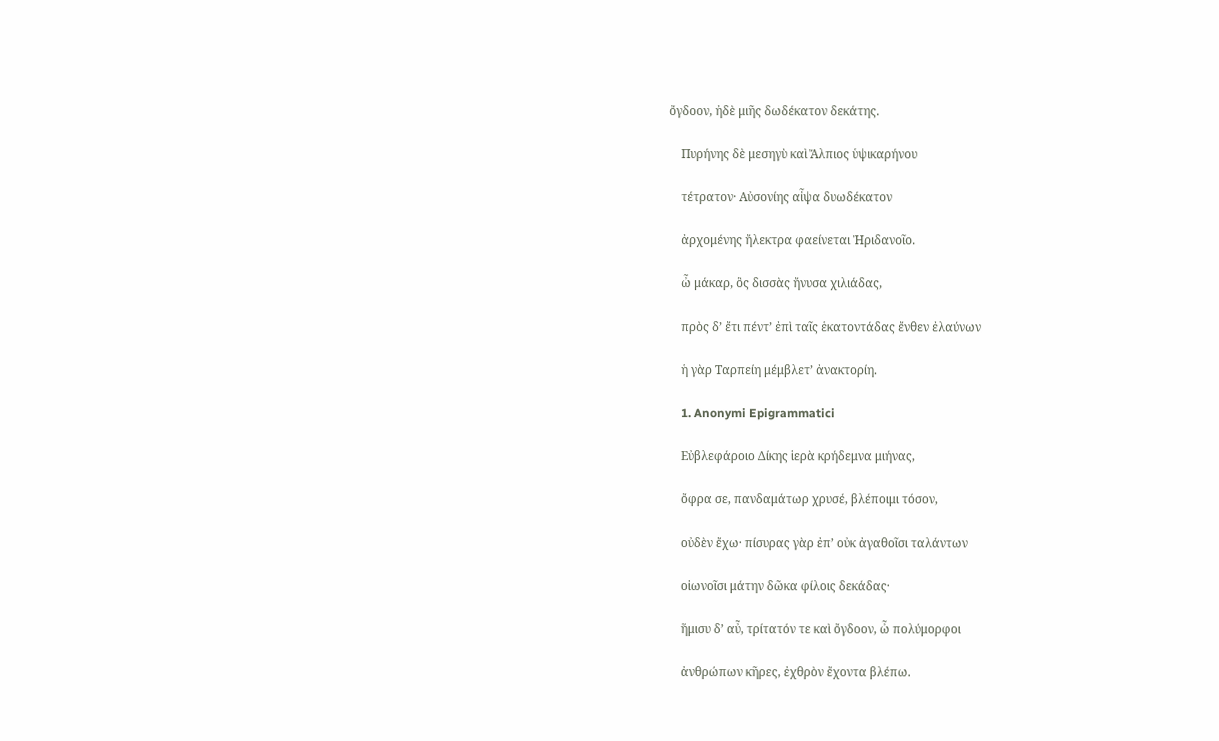ὄγδοον, ἠδὲ μιῆς δωδέκατον δεκάτης.

    Πυρήνης δὲ μεσηγὺ καὶ Ἄλπιος ὑψικαρήνου

    τέτρατον· Αὐσονίης αἶψα δυωδέκατον

    ἀρχομένης ἤλεκτρα φαείνεται Ἠριδανοῖο.

    ὦ μάκαρ, ὃς δισσὰς ἤνυσα χιλιάδας,

    πρὸς δʼ ἔτι πέντʼ ἐπὶ ταῖς ἑκατοντάδας ἔνθεν ἐλαύνων

    ἡ γὰρ Ταρπείη μέμβλετʼ ἀνακτορίη.

    1. Anonymi Epigrammatici

    Εὐβλεφάροιο Δίκης ἱερὰ κρήδεμνα μιήνας,

    ὄφρα σε, πανδαμάτωρ χρυσέ, βλέποιμι τόσον,

    οὐδὲν ἔχω· πίσυρας γὰρ ἐπʼ οὐκ ἀγαθοῖσι ταλάντων

    οἰωνοῖσι μάτην δῶκα φίλοις δεκάδας·

    ἥμισυ δʼ αὖ, τρίτατόν τε καὶ ὄγδοον, ὦ πολύμορφοι

    ἀνθρώπων κῆρες, ἐχθρὸν ἔχοντα βλέπω.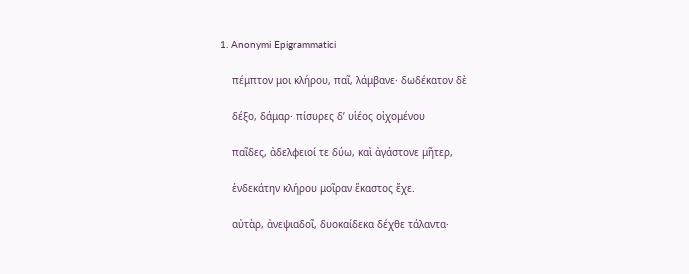1. Anonymi Epigrammatici

    πέμπτον μοι κλήρου, παῖ, λάμβανε· δωδέκατον δὲ

    δέξο, δάμαρ· πίσυρες δʼ υἱέος οἰχομένου

    παῖδες, ἀδελφειοί τε δύω, καὶ ἀγάστονε μῆτερ,

    ἑνδεκάτην κλήρου μοῖραν ἕκαστος ἔχε.

    αὐτὰρ, ἀνεψιαδοῖ, δυοκαίδεκα δέχθε τάλαντα·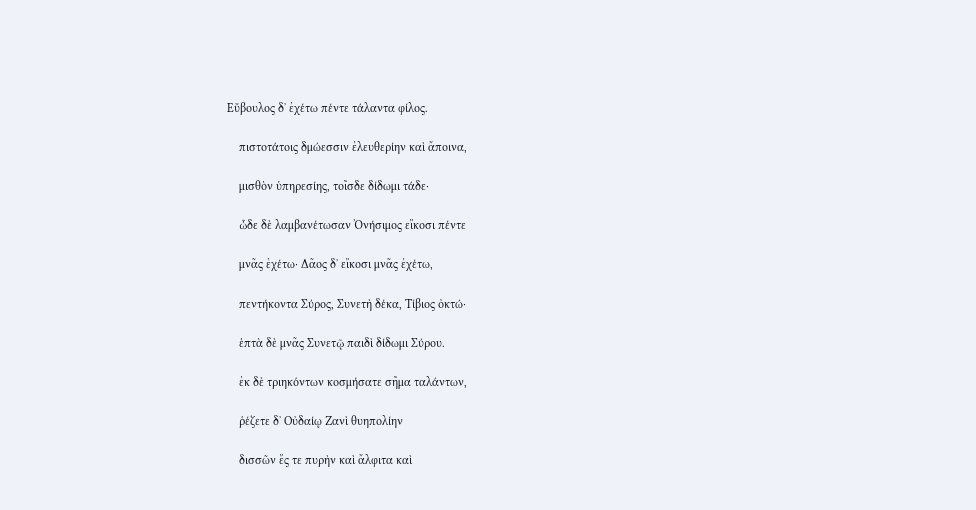Εὔβουλος δʼ ἐχέτω πέντε τάλαντα φίλος.

    πιστοτάτοις δμώεσσιν ἐλευθερίην καὶ ἄποινα,

    μισθὸν ὑπηρεσίης, τοῖσδε δίδωμι τάδε·

    ὧδε δὲ λαμβανέτωσαν Ὀνήσιμος εἴκοσι πέντε

    μνᾶς ἐχέτω· Δᾶος δʼ εἴκοσι μνᾶς ἐχέτω,

    πεντήκοντα Σύρος, Συνετὴ δέκα, Τίβιος ὀκτώ·

    ἑπτὰ δὲ μνᾶς Συνετῷ παιδὶ δίδωμι Σύρου.

    ἐκ δὲ τριηκόντων κοσμήσατε σῆμα ταλάντων,

    ῥέζετε δʼ Οὐδαίῳ Ζανὶ θυηπολίην

    δισσῶν ἔς τε πυρὴν καὶ ἄλφιτα καὶ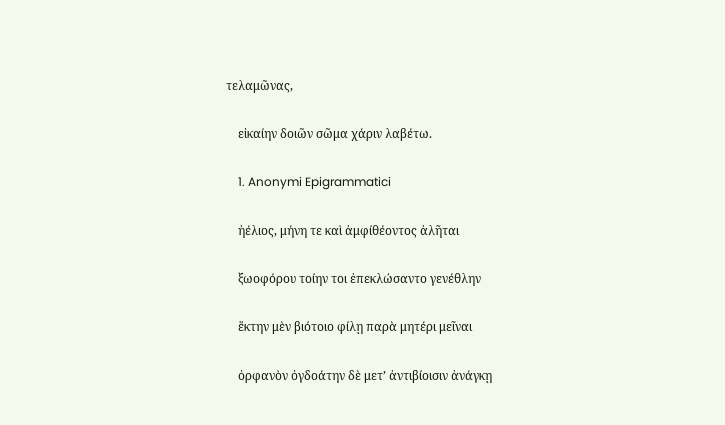τελαμῶνας,

    εἰκαίην δοιῶν σῶμα χάριν λαβέτω.

    1. Anonymi Epigrammatici

    ἠέλιος, μήνη τε καὶ ἀμφίθέοντος ἀλῆται

    ξωοφόρου τοίην τοι ἐπεκλώσαντο γενέθλην

    ἕκτην μὲν βιότοιο φίλῃ παρὰ μητέρι μεῖναι

    ὀρφανὸν ὀγδοάτην δὲ μετʼ ἀντιβίοισιν ἀνάγκῃ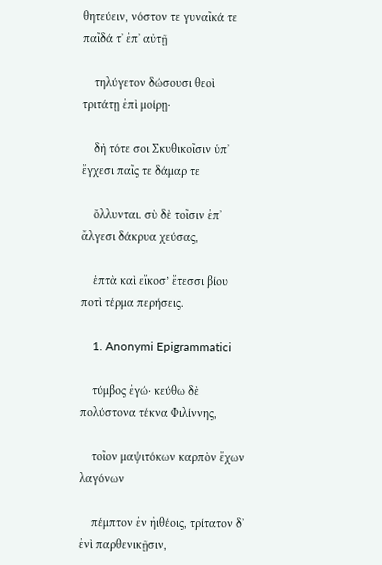θητεύειν, νόστον τε γυναῖκά τε παῖδά τʼ ἐπʼ αὐτῇ

    τηλύγετον δώσουσι θεοὶ τριτάτῃ ἐπὶ μοίρῃ·

    δὴ τότε σοι Σκυθικοῖσιν ὑπʼ ἔγχεσι παῖς τε δάμαρ τε

    ὄλλυνται. σὺ δὲ τοῖσιν ἐπʼ ἄλγεσι δάκρυα χεύσας,

    ἑπτὰ καὶ εἴκοσ’ ἔτεσσι βίου ποτὶ τέρμα περήσεις.

    1. Anonymi Epigrammatici

    τύμβος ἐγώ· κεύθω δὲ πολύστονα τέκνα Φιλίννης,

    τοῖον μαψιτόκων καρπὸν ἔχων λαγόνων

    πέμπτον ἐν ἠιθέοις, τρίτατον δʼ ἐνὶ παρθενικῇσιν,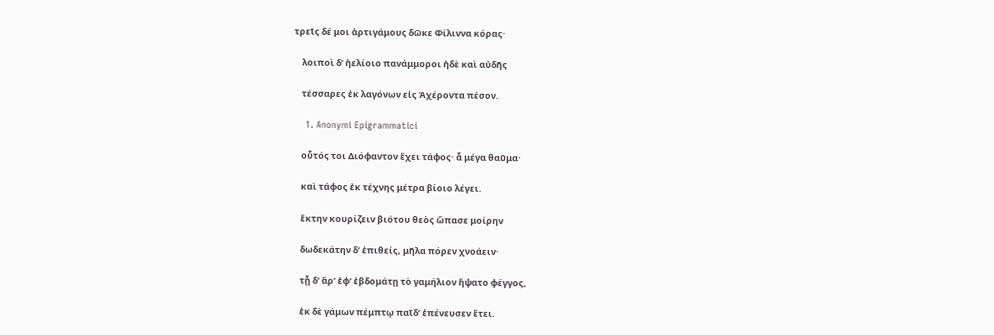τρεῖς δέ μοι ἀρτιγάμους δῶκε Φίλιννα κόρας·

    λοιποὶ δʼ ἠελίοιο πανάμμοροι ἠδὲ καὶ αὐδῆς

    τέσσαρες ἐκ λαγόνων εἰς Ἀχέροντα πέσον.

    1. Anonymi Epigrammatici

    οὗτός τοι Διόφαντον ἔχει τάφος· ἆ μέγα θαῦμα·

    καὶ τάφος ἐκ τέχνης μέτρα βίοιο λέγει.

    ἕκτην κουρίζειν βιότου θεὸς ὤπασε μοίρην

    δωδεκάτην δʼ ἐπιθείς, μῆλα πόρεν χνοάειν·

    τᾖ δʼ ἄρʼ ἐφʼ ἑβδομάτῃ τὸ γαμήλιον ἥψατο φέγγος,

    ἐκ δὲ γάμων πέμπτῳ παῖδʼ ἐπένευσεν ἔτει.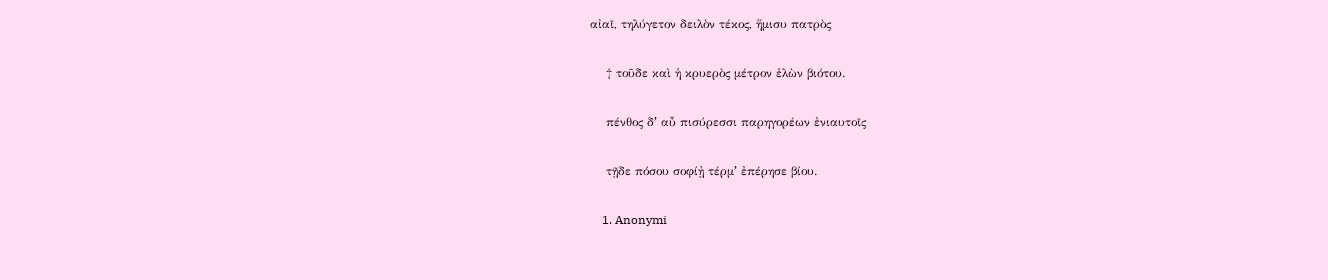αἰαῖ, τηλύγετον δειλὸν τέκος, ἥμισυ πατρὸς

    † τοῦδε καὶ ἡ κρυερὸς μέτρον ἑλὼν βιότου.

    πένθος δʼ αὖ πισύρεσσι παρηγορέων ἐνιαυτοῖς

    τῇδε πόσου σοφίᾐ τέρμʼ ἐπέρησε βίου.

    1. Anonymi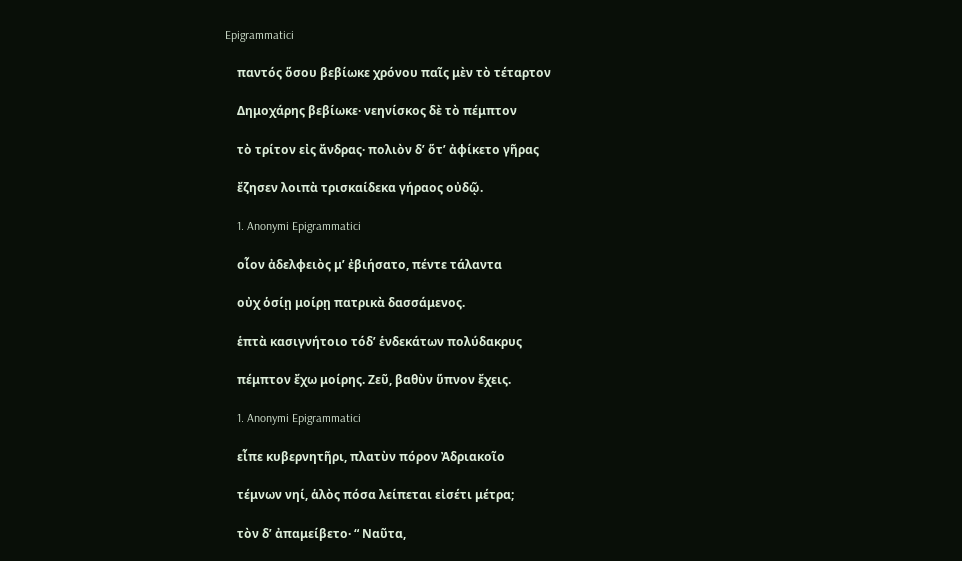Epigrammatici

    παντός ὅσου βεβίωκε χρόνου παῖς μὲν τὸ τέταρτον

    Δημοχάρης βεβίωκε· νεηνίσκος δὲ τὸ πέμπτον

    τὸ τρίτον εἰς ἄνδρας· πολιὸν δʼ ὅτʼ ἀφίκετο γῆρας

    ἔζησεν λοιπὰ τρισκαίδεκα γήραος οὐδῷ.

    1. Anonymi Epigrammatici

    οἷον ἀδελφειὸς μʼ ἐβιήσατο, πέντε τάλαντα

    οὐχ ὁσίῃ μοίρῃ πατρικὰ δασσάμενος.

    ἑπτὰ κασιγνήτοιο τόδʼ ἑνδεκάτων πολύδακρυς

    πέμπτον ἔχω μοίρης. Ζεῦ, βαθὺν ὕπνον ἔχεις.

    1. Anonymi Epigrammatici

    εἶπε κυβερνητῆρι, πλατὺν πόρον Ἀδριακοῖο

    τέμνων νηί, ἁλὸς πόσα λείπεται εἰσέτι μέτρα;

    τὸν δʼ ἀπαμείβετο· “ Ναῦτα,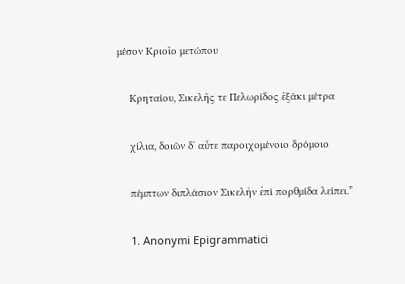μέσον Κριοῖο μετώπου

    Κρηταίου, Σικελῆς τε Πελωρίδος ἑξάκι μέτρα

    χίλια, δοιῶν δʼ αὖτε παροιχομένοιο δρόμοιο

    πέμπτων διπλάσιον Σικελὴν ἐπὶ πορθμίδα λείπει.”

    1. Anonymi Epigrammatici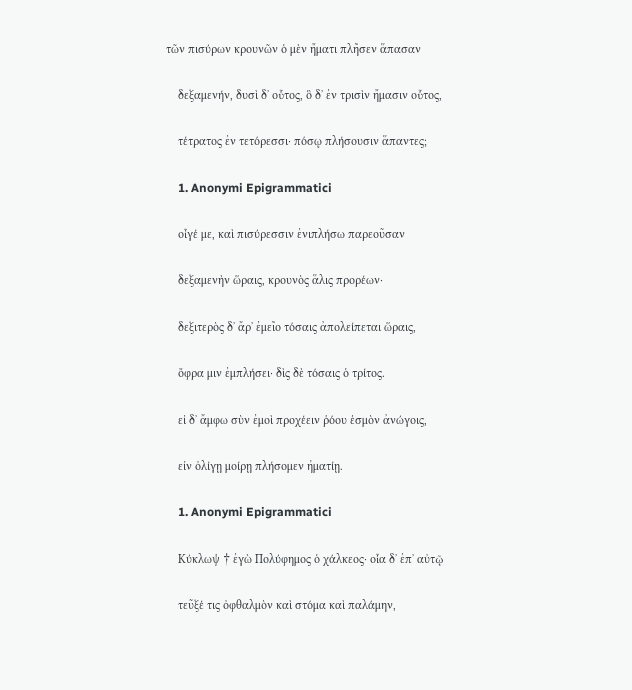τῶν πισύρων κρουνῶν ὁ μὲν ἤματι πλῆσεν ἅπασαν

    δεξαμενήν, δυσὶ δʼ οὗτος, ὃ δʼ ἐν τρισὶν ἤμασιν οὗτος,

    τέτρατος ἐν τετόρεσσι· πόσῳ πλήσουσιν ἅπαντες;

    1. Anonymi Epigrammatici

    οἶγέ με, καὶ πισύρεσσιν ἐνιπλήσω παρεοῦσαν

    δεξαμενὴν ὥραις, κρουνὸς ἅλις προρέων·

    δεξιτερὸς δʼ ἄρʼ ἐμεῖο τόσαις ἀπολείπεται ὥραις,

    ὄφρα μιν ἐμπλήσει· δὶς δὲ τόσαις ὁ τρίτος.

    εἰ δʼ ἄμφω σὺν ἐμοὶ προχέειν ῥόου ἑσμὸν ἀνώγοις,

    εἰν ὀλίγῃ μοίρῃ πλήσομεν ἠματίῃ.

    1. Anonymi Epigrammatici

    Κύκλωψ † ἐγὼ Πολύφημος ὁ χάλκεος· οἷα δʼ ἐπʼ αὐτῷ

    τεῦξέ τις ὀφθαλμὸν καὶ στόμα καὶ παλάμην,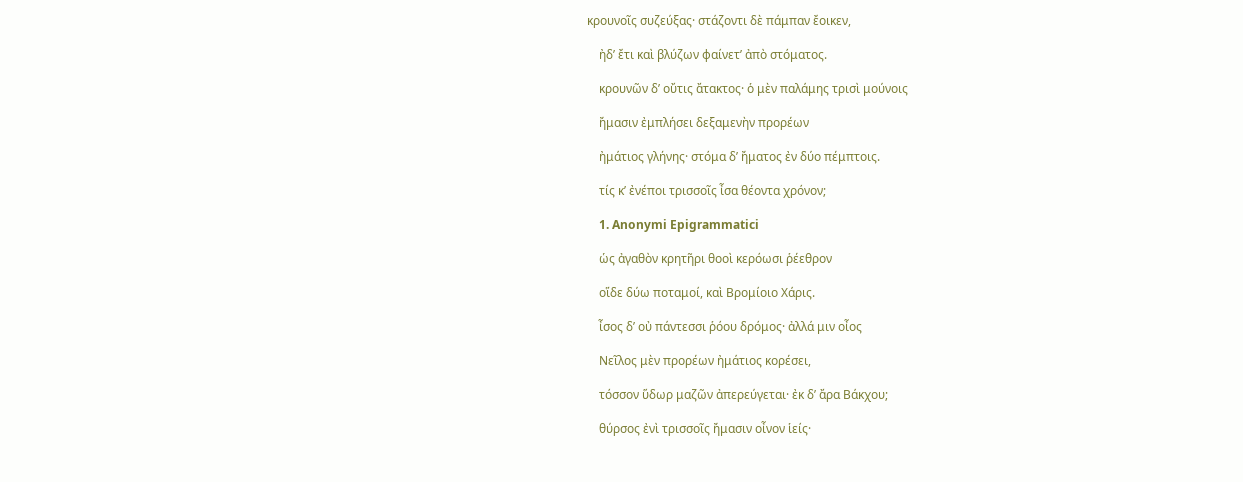κρουνοῖς συζεύξας· στάζοντι δὲ πάμπαν ἔοικεν,

    ἠδʼ ἔτι καὶ βλύζων φαίνετʼ ἀπὸ στόματος.

    κρουνῶν δʼ οὔτις ἄτακτος· ὁ μὲν παλάμης τρισὶ μούνοις

    ἤμασιν ἐμπλήσει δεξαμενὴν προρέων

    ἠμάτιος γλήνης· στόμα δʼ ἤματος ἐν δύο πέμπτοις.

    τίς κʼ ἐνέποι τρισσοῖς ἶσα θέοντα χρόνον;

    1. Anonymi Epigrammatici

    ὡς ἀγαθὸν κρητῆρι θοοὶ κερόωσι ῥέεθρον

    οἵδε δύω ποταμοί, καὶ Βρομίοιο Χάρις.

    ἶσος δʼ οὐ πάντεσσι ῥόου δρόμος· ἀλλά μιν οἶος

    Νεῖλος μὲν προρέων ἠμάτιος κορέσει,

    τόσσον ὕδωρ μαζῶν ἀπερεύγεται· ἐκ δʼ ἄρα Βάκχου;

    θύρσος ἐνὶ τρισσοῖς ἤμασιν οἶνον ἱείς·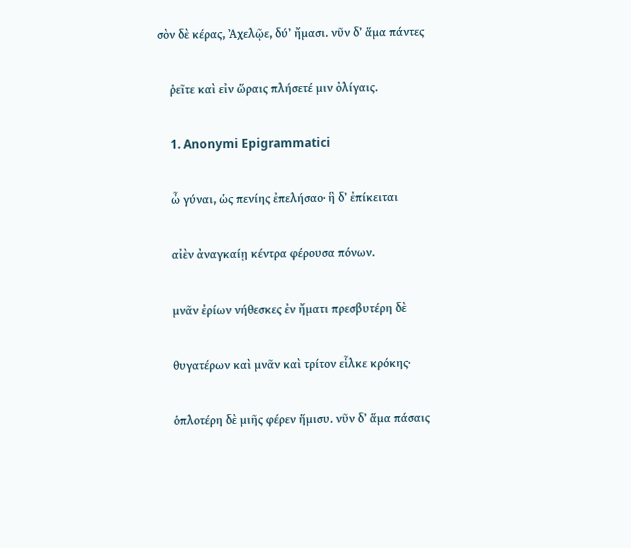σὸν δὲ κέρας, Ἀχελῷε, δύʼ ἤμασι. νῦν δʼ ἅμα πάντες

    ῥεῖτε καὶ εἰν ὥραις πλήσετέ μιν ὀλίγαις.

    1. Anonymi Epigrammatici

    ὦ γύναι, ὡς πενίης ἐπελήσαο· ἣ δʼ ἐπίκειται

    αἰὲν ἀναγκαίῃ κέντρα φέρουσα πόνων.

    μνᾶν ἐρίων νήθεσκες ἐν ἤματι πρεσβυτέρη δὲ

    θυγατέρων καὶ μνᾶν καὶ τρίτον εἷλκε κρόκης·

    ὁπλοτέρη δὲ μιῆς φέρεν ἥμισυ. νῦν δʼ ἅμα πάσαις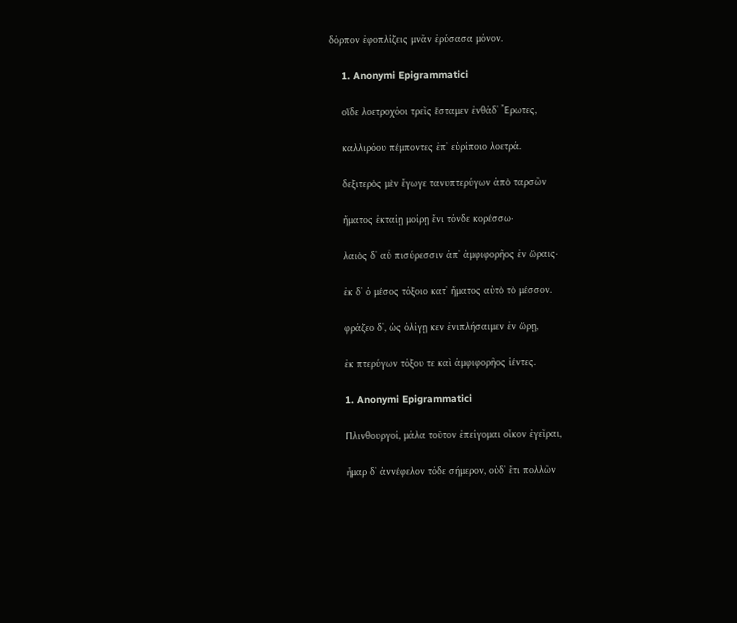δόρπον ἐφοπλίζεις μνᾶν ἐρύσασα μόνον.

    1. Anonymi Epigrammatici

    οἵδε λοετροχόοι τρεῖς ἕσταμεν ἐνθάδʼ Ἔρωτες,

    καλλιρόου πέμποντες ἐπʼ εὐρίποιο λοετρά.

    δεξιτερὸς μὲν ἔγωγε τανυπτερύγων ἀπὸ ταρσῶν

    ἤματος ἑκταίῃ μοίρῃ ἔνι τόνδε κορέσσω·

    λαιὸς δʼ αὖ πισύρεσσιν ἀπʼ ἀμφιφορῆος ἐν ὥραις·

    ἐκ δʼ ὁ μέσος τόξοιο κατʼ ἤματος αὐτὸ τὸ μέσσον.

    φράζεο δʼ, ὡς ὀλίγῃ κεν ἐνιπλήσαιμεν ἐν ὥρῃ,

    ἐκ πτερύγων τόξου τε καὶ ἀμφιφορῆος ἱέντες.

    1. Anonymi Epigrammatici

    Πλινθουργοί, μάλα τοῦτον ἐπείγομαι οἶκον ἐγεῖραι,

    ἦμαρ δʼ ἀννέφελον τόδε σήμερον, οὐδʼ ἔτι πολλῶν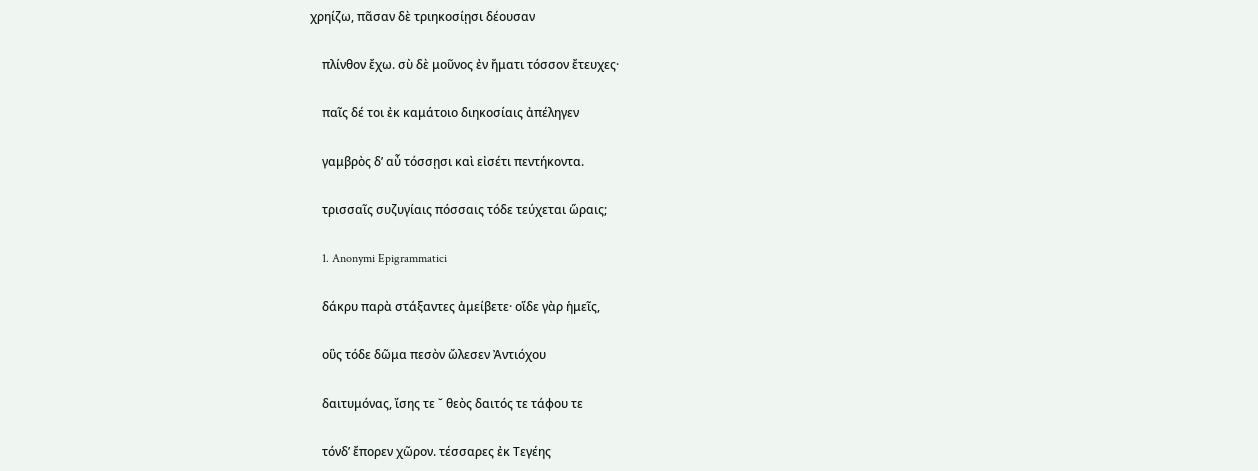χρηίζω, πᾶσαν δὲ τριηκοσίῃσι δέουσαν

    πλίνθον ἔχω. σὺ δὲ μοῦνος ἐν ἤματι τόσσον ἔτευχες·

    παῖς δέ τοι ἐκ καμάτοιο διηκοσίαις ἀπέληγεν

    γαμβρὸς δʼ αὖ τόσσῃσι καὶ εἰσέτι πεντήκοντα.

    τρισσαῖς συζυγίαις πόσσαις τόδε τεύχεται ὥραις;

    1. Anonymi Epigrammatici

    δάκρυ παρὰ στάξαντες ἀμείβετε· οἵδε γὰρ ἡμεῖς,

    οὓς τόδε δῶμα πεσὸν ὤλεσεν Ἀντιόχου

    δαιτυμόνας, ἴσης τε ˘ θεὸς δαιτός τε τάφου τε

    τόνδʼ ἔπορεν χῶρον. τέσσαρες ἐκ Τεγέης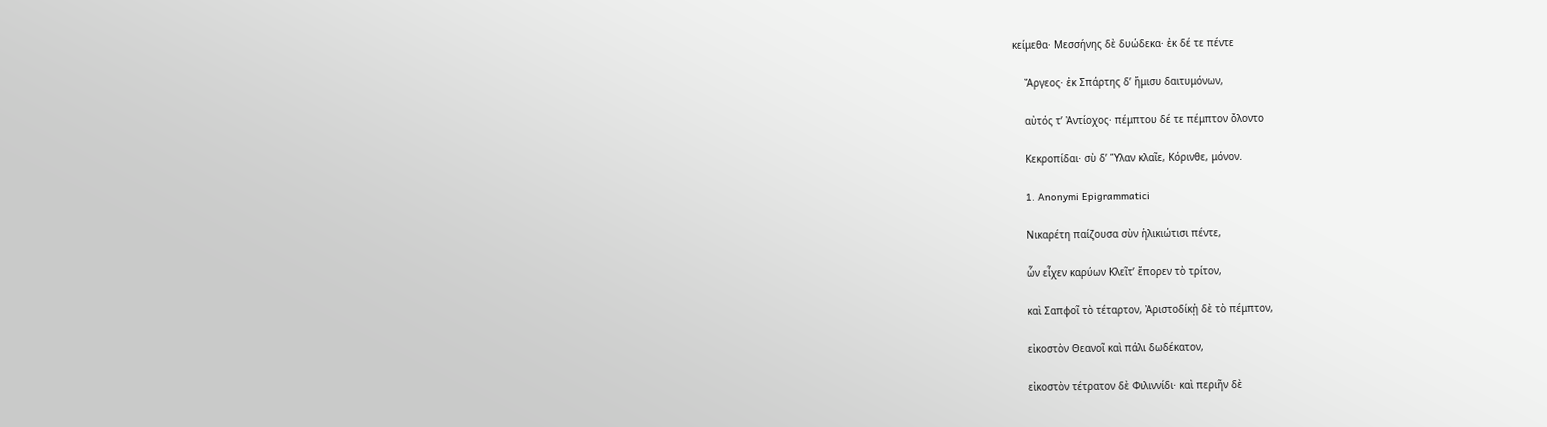κείμεθα· Μεσσήνης δὲ δυώδεκα· ἐκ δέ τε πέντε

    Ἄργεος· ἐκ Σπάρτης δʼ ἥμισυ δαιτυμόνων,

    αὐτός τʼ Ἀντίοχος· πέμπτου δέ τε πέμπτον ὄλοντο

    Κεκροπίδαι· σὺ δʼ Ὕλαν κλαῖε, Κόρινθε, μόνον.

    1. Anonymi Epigrammatici

    Νικαρέτη παίζουσα σὺν ἡλικιώτισι πέντε,

    ὧν εἶχεν καρύων Κλεῖτʼ ἔπορεν τὸ τρίτον,

    καὶ Σαπφοῖ τὸ τέταρτον, Ἀριστοδίκᾐ δὲ τὸ πέμπτον,

    εἰκοστὸν Θεανοῖ καὶ πάλι δωδέκατον,

    εἰκοστὸν τέτρατον δὲ Φιλιννίδι· καὶ περιῆν δὲ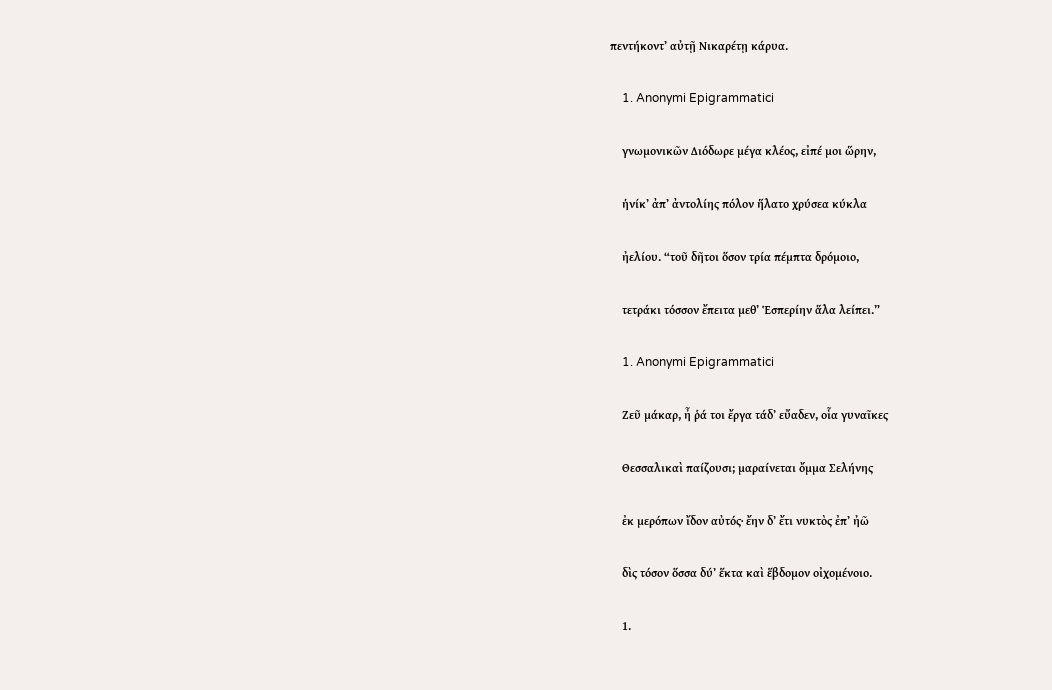πεντήκοντʼ αὐτῇ Νικαρέτῃ κάρυα.

    1. Anonymi Epigrammatici

    γνωμονικῶν Διόδωρε μέγα κλέος, εἰπέ μοι ὥρην,

    ἡνίκʼ ἀπʼ ἀντολίης πόλον ἥλατο χρύσεα κύκλα

    ἠελίου. “τοῦ δῆτοι ὅσον τρία πέμπτα δρόμοιο,

    τετράκι τόσσον ἔπειτα μεθʼ Ἑσπερίην ἅλα λείπει.”

    1. Anonymi Epigrammatici

    Ζεῦ μάκαρ, ἦ ῥά τοι ἔργα τάδʼ εὔαδεν, οἷα γυναῖκες

    Θεσσαλικαὶ παίζουσι; μαραίνεται ὄμμα Σελήνης

    ἐκ μερόπων ἴδον αὐτός· ἔην δʼ ἔτι νυκτὸς ἐπʼ ἠῶ

    δὶς τόσον ὅσσα δύʼ ἕκτα καὶ ἕβδομον οἰχομένοιο.

    1.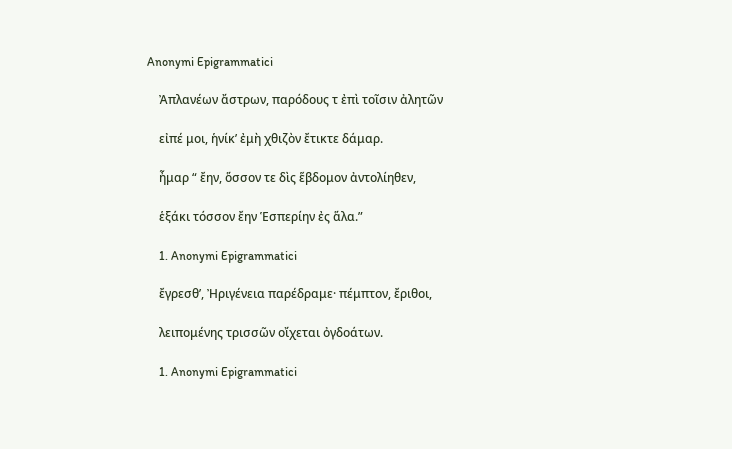Anonymi Epigrammatici

    Ἀπλανέων ἄστρων, παρόδους τ ἐπὶ τοῖσιν ἀλητῶν

    εἰπέ μοι, ἡνίκʼ ἐμὴ χθιζὸν ἔτικτε δάμαρ.

    ἦμαρ “ ἔην, ὅσσον τε δὶς ἕβδομον ἀντολίηθεν,

    ἑξάκι τόσσον ἔην Ἑσπερίην ἐς ἅλα.”

    1. Anonymi Epigrammatici

    ἔγρεσθʼ, Ἠριγένεια παρέδραμε· πέμπτον, ἔριθοι,

    λειπομένης τρισσῶν οἴχεται ὀγδοάτων.

    1. Anonymi Epigrammatici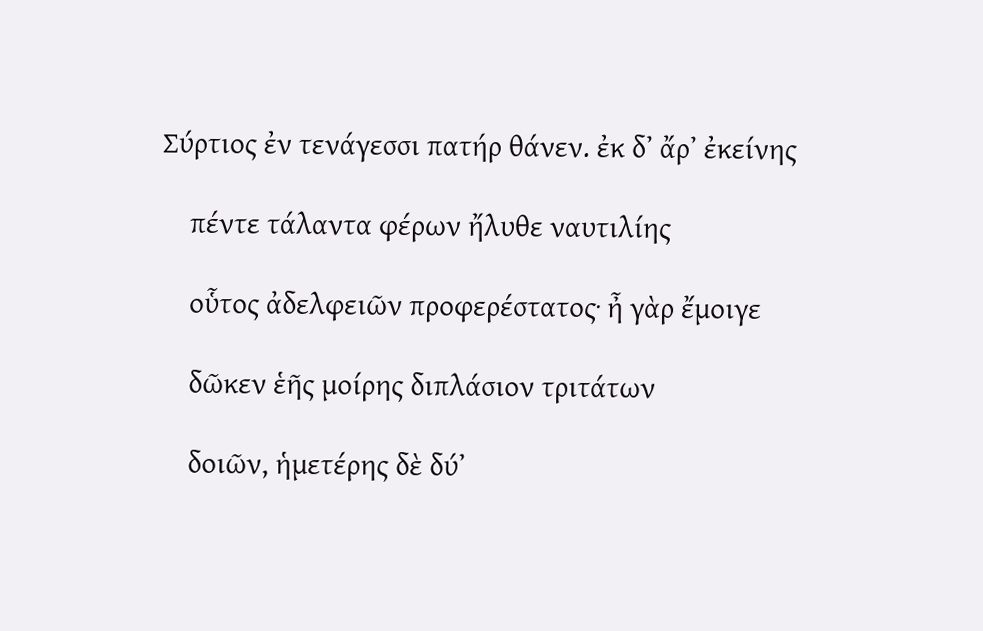Σύρτιος ἐν τενάγεσσι πατήρ θάνεν. ἐκ δʼ ἄρʼ ἐκείνης

    πέντε τάλαντα φέρων ἤλυθε ναυτιλίης

    οὗτος ἀδελφειῶν προφερέστατος· ἦ γὰρ ἔμοιγε

    δῶκεν ἑῆς μοίρης διπλάσιον τριτάτων

    δοιῶν, ἡμετέρης δὲ δύʼ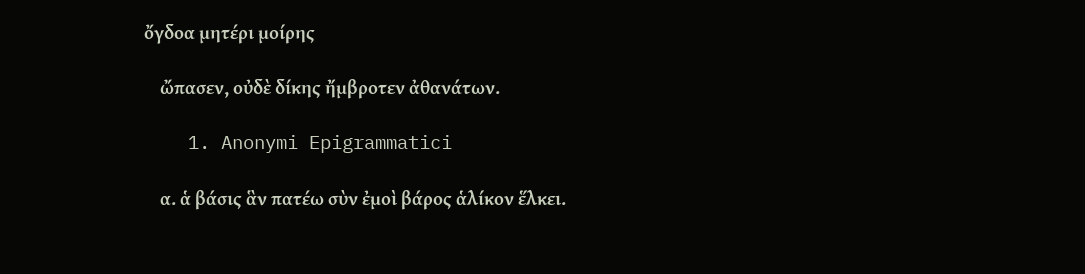ὄγδοα μητέρι μοίρης

    ὤπασεν, οὐδὲ δίκης ἤμβροτεν ἀθανάτων.

    1. Anonymi Epigrammatici

    α. ἁ βάσις ἃν πατέω σὺν ἐμοὶ βάρος ἁλίκον ἕλκει.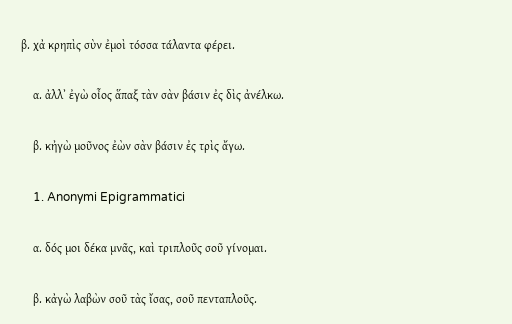β. χἀ κρηπὶς σὺν ἐμοὶ τόσσα τάλαντα φέρει.

    α. ἀλλʼ ἐγὼ οἶος ἅπαξ τὰν σὰν βάσιν ἐς δὶς ἀνέλκω.

    β. κἠγὼ μοῦνος ἐὼν σὰν βάσιν ἐς τρὶς ἄγω.

    1. Anonymi Epigrammatici

    α. δός μοι δέκα μνᾶς, καὶ τριπλοῦς σοῦ γίνομαι.

    β. κἀγὼ λαβὼν σοῦ τὰς ἴσας, σοῦ πενταπλοῦς.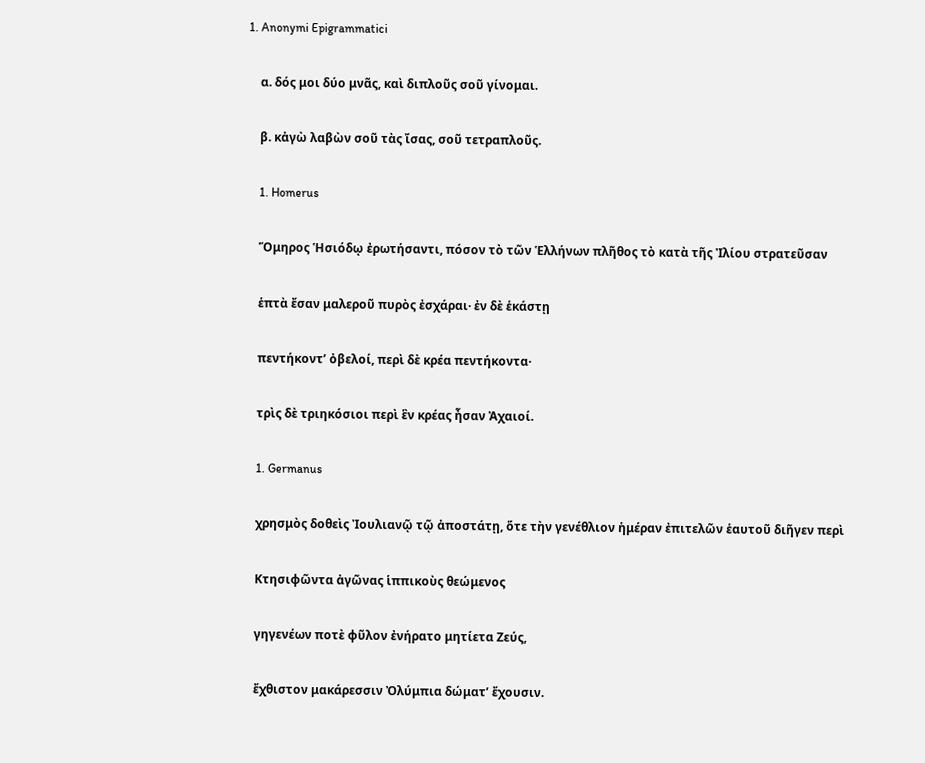1. Anonymi Epigrammatici

    α. δός μοι δύο μνᾶς, καὶ διπλοῦς σοῦ γίνομαι.

    β. κἀγὼ λαβὼν σοῦ τὰς ἴσας, σοῦ τετραπλοῦς.

    1. Homerus

    Ὅμηρος Ἡσιόδῳ ἐρωτήσαντι, πόσον τὸ τῶν Ἑλλήνων πλῆθος τὸ κατὰ τῆς Ἰλίου στρατεῦσαν

    ἑπτὰ ἔσαν μαλεροῦ πυρὸς ἐσχάραι· ἐν δὲ ἑκάστῃ

    πεντήκοντʼ ὀβελοί, περὶ δὲ κρέα πεντήκοντα·

    τρὶς δὲ τριηκόσιοι περὶ ἓν κρέας ἦσαν Ἀχαιοί.

    1. Germanus

    χρησμὸς δοθεὶς Ἰουλιανῷ τῷ ἀποστάτῃ, ὅτε τὴν γενέθλιον ἡμέραν ἐπιτελῶν ἑαυτοῦ διῆγεν περὶ

    Κτησιφῶντα ἀγῶνας ἱππικοὺς θεώμενος

    γηγενέων ποτὲ φῦλον ἐνήρατο μητίετα Ζεύς,

    ἔχθιστον μακάρεσσιν Ὀλύμπια δώματʼ ἔχουσιν.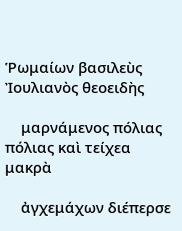Ῥωμαίων βασιλεὺς Ἰουλιανὸς θεοειδὴς

    μαρνάμενος πόλιας πόλιας καὶ τείχεα μακρὰ

    ἀγχεμάχων διέπερσε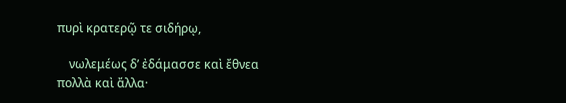πυρὶ κρατερῷ τε σιδήρῳ,

    νωλεμέως δʼ ἐδάμασσε καὶ ἔθνεα πολλὰ καὶ ἄλλα·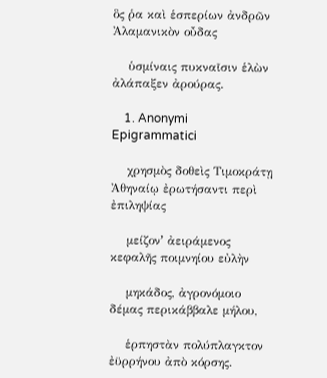ὃς ῥα καὶ ἑσπερίων ἀνδρῶν Ἀλαμανικὸν οὖδας

    ὑσμίναις πυκναῖσιν ἑλὼν ἀλάπαξεν ἀρούρας.

    1. Anonymi Epigrammatici

    χρησμὸς δοθεὶς Τιμοκράτῃ Ἀθηναίῳ ἐρωτήσαντι περὶ ἐπιληψίας

    μείζονʼ ἀειράμενος κεφαλῆς ποιμνηίου εὐλὴν

    μηκάδος, ἀγρονόμοιο δέμας περικάββαλε μήλου,

    ἑρπηστὰν πολύπλαγκτον ἐϋρρήνου ἀπὸ κόρσης.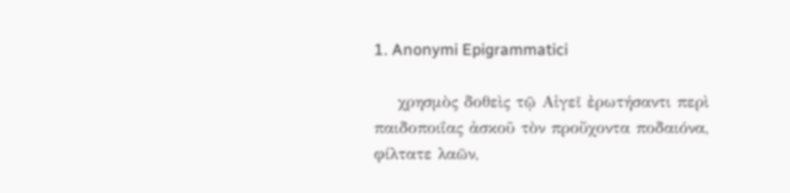1. Anonymi Epigrammatici

    χρησμὸς δοθεὶς τῷ Αἰγεῖ ἐρωτήσαντι περὶ παιδοποιΐας ἀσκοῦ τὸν προὔχοντα ποδαιόνα, φίλτατε λαῶν,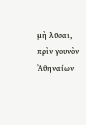μὴ λῦσαι, πρὶν γουνὸν Ἀθηναίων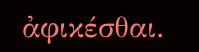ἀφικέσθαι.